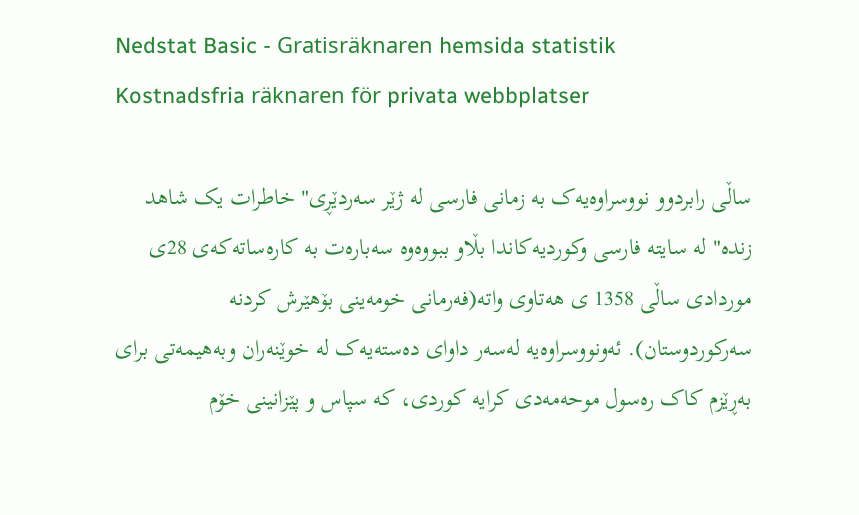Nedstat Basic - Gratisräknaren hemsida statistik
Kostnadsfria räknaren för privata webbplatser

ساڵی رابردوو نووسراوه‌یه‌ک به‌ زمانی فارسی له‌ ژێر سه‌ردێڕی" خاطرات یک شاهد زنده‌" له‌ سایته‌ فارسی وکوردیه‌کاندا بڵاو ببووه‌وه سه‌باره‌ت به‌ کاره‌ساته‌که‌ی 28ی موردادی ساڵی 1358 ی هه‌تاوی واته‌(فه‌رمانی خومه‌ینی بۆ‌‌هێرش کردنه‌ سه‌رکوردوستان). ئه‌ونووسراوه‌یه‌ له‌سه‌ر داوای ده‌سته‌یه‌ک له‌ خوێنه‌ران وبه‌هیمه‌تی برای به‌ڕێزم کاک ره‌سول موحه‌مه‌دی کرایه‌ کوردی، که‌ سپاس و پێزانینی خۆم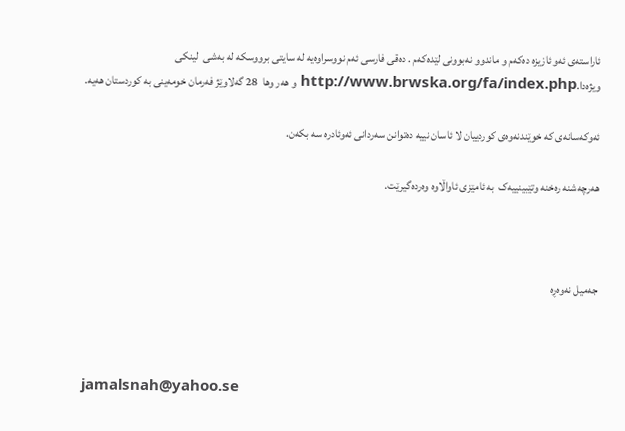ئاراسته‌ی ئه‌و ئازیزه ده‌که‌م و ماندوو نه‌بوونی لێده‌که‌م . ده‌قی فارسی ئه‌م نووسراوه‌یه‌ له‌ سایتی برووسکه‌ له‌ به‌شی  لینکی ویژه‌دا‌.http://www.brwska.org/fa/index.php و هه‌ر وها  28 گه‌لاوێژ فه‌رمان خومه‌ینی به‌ کوردستان هه‌یه.

ئه‌وکه‌سانه‌ی که‌ خوێندنه‌وه‌ی کوردییان لا ئاسان نییه‌ ده‌توانن سه‌ردانی ئه‌وئادره ‌سه‌ بکه‌ن.

هه‌رچه‌شنه‌ ره‌خنه‌ وتێبینییه‌ک  به‌ ئامێزی ئاواڵاوه‌ وه‌رده‌گیرێت.



جه‌میل نه‌وه‌ڕه‌



jamalsnah@yahoo.se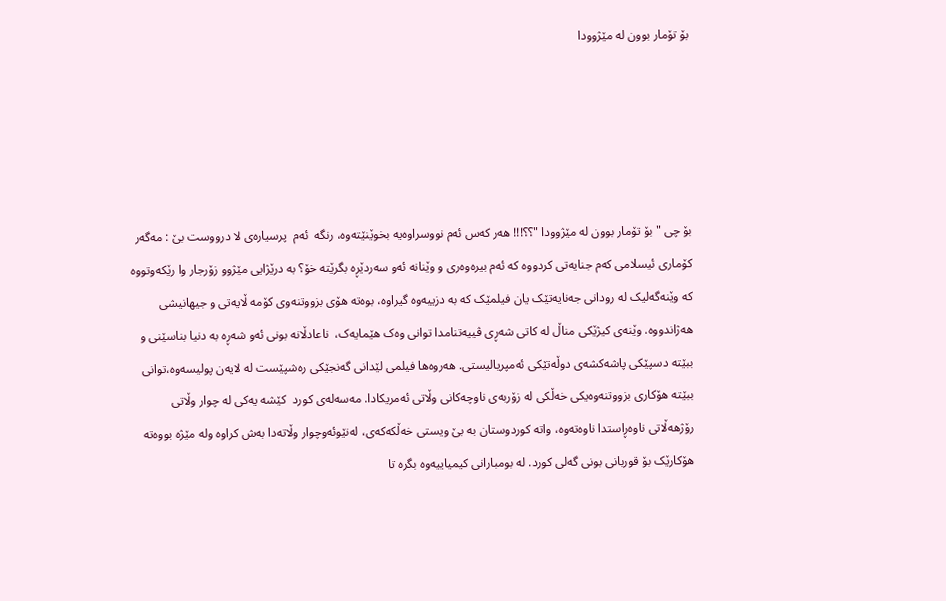بۆ تۆمار بوون له‌ مێژوودا





بۆ چی " بۆ تۆمار بوون له‌ مێژوودا "؟؟!!! هه‌ر که‌س ئه‌م نووسراوه‌یه‌ بخوێنێته‌وه‌، رنگه‌  ئه‌م  پرسیاره‌ی لا درووست بێ : مه‌گه‌ر کۆماری ئیسلامی که‌م جنایه‌تی کردووه‌ که‌ ئه‌م بیره‌وه‌ری و وێنانه‌ ئه‌و سه‌ردێڕه بگرێته‌‌ خۆ؟ به‌ درێژایی مێژوو زۆرجار وا رێکه‌وتووه‌ که‌ وێنه‌گه‌لیک له‌ رودانی جه‌نایه‌تێک یان فیلمێک که‌ به‌ دزییه‌وه‌ گیراوه‌، بوه‌ته‌ هۆی بزووتنه‌وی کۆمه ڵایه‌تی و جیهانیشی هه‌ژاندووه‌. وێنه‌ی کیژێکی مناڵ له‌ کاتی شه‌ڕی ڤییه‌تنامدا توانی وه‌ک هێمایه‌ک،  ناعادڵانه‌ بونی ئه‌و شه‌ڕه‌ به‌ دنیا بناسێنی و ببێته‌ دسپێکی پاشه‌کشه‌ی دوڵه‌تێکی ئه‌مپریالیستی. هه‌روه‌ها فیلمی لێدانی گه‌نجێکی ره‌شپێست له‌ لایه‌ن پولیسه‌وه‌،توانی ببێته‌ هۆکاری بزووتنه‌وه‌یکی خه‌ڵکی له‌ زۆربه‌ی ناوچه‌کانی وڵاتی ئه‌مریکادا. مه‌سه‌له‌ی کورد  کێشه یه‌‌کی له‌ چوار وڵاتی رۆژهه‌ڵاتی ناوه‌ڕاستدا ناوه‌ته‌وه‌، واته‌ کوردوستان به‌ بێ ویستی خه‌ڵکه‌که‌ی، له‌نێوئه‌وچوار وڵاته‌دا به‌ش کراوه‌ وله‌ مێژه‌ بووه‌ته‌ هۆکارێک بۆ قوربانی بونی گه‌لی کورد. له‌ بومبارانی کیمیاییه‌وه‌ بگره‌ تا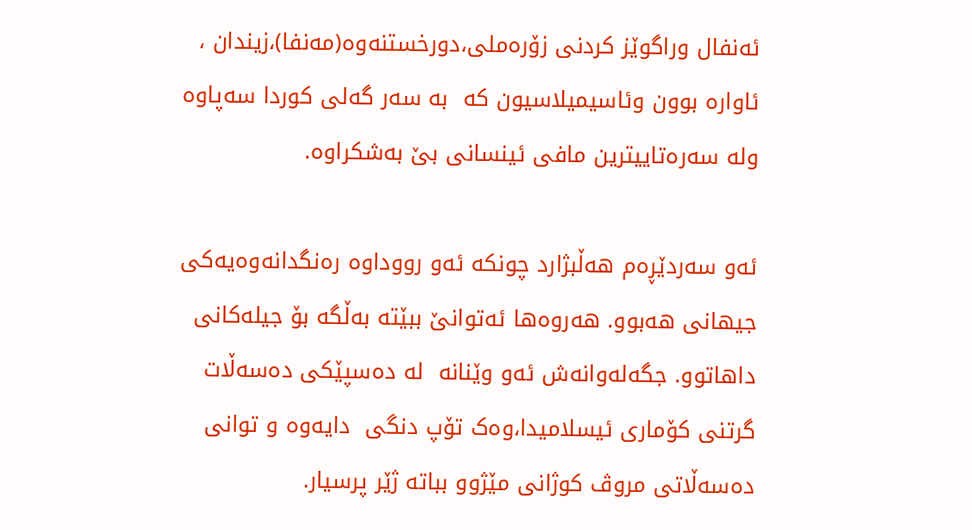ئه‌نفال وراگوێز کردنی زۆره‌ملی،دورخستنه‌وه‌(مه‌نفا)،زیندان ، ئاواره‌ بوون وئاسیمیلاسیون که‌  به‌ سه‌ر گه‌لی کوردا سه‌پاوه‌ وله‌ سه‌ره‌تاییترین مافی ئینسانی بێ به‌شکراوه‌.

ئه‌و سه‌ردێڕه‌م هه‌ڵبژارد چونکه‌ ئه‌و رووداوه‌ ره‌نگدانه‌وه‌یه‌کی جیهانی هه‌بوو. هه‌روه‌ها ئه‌توانێ ببێته‌ به‌ڵگه‌ بۆ جیله‌کانی داهاتوو. جگه‌له‌وانه‌ش ئه‌و وێنانه‌  له‌ ده‌سپێکی ده‌سه‌ڵات گرتنی کۆماری ئیسلامیدا،وه‌ک تۆپ دنگی  دایه‌وه‌ و توانی ده‌سه‌ڵاتی مروڤ کوژانی مێژوو بباته‌ ژێر پرسیار.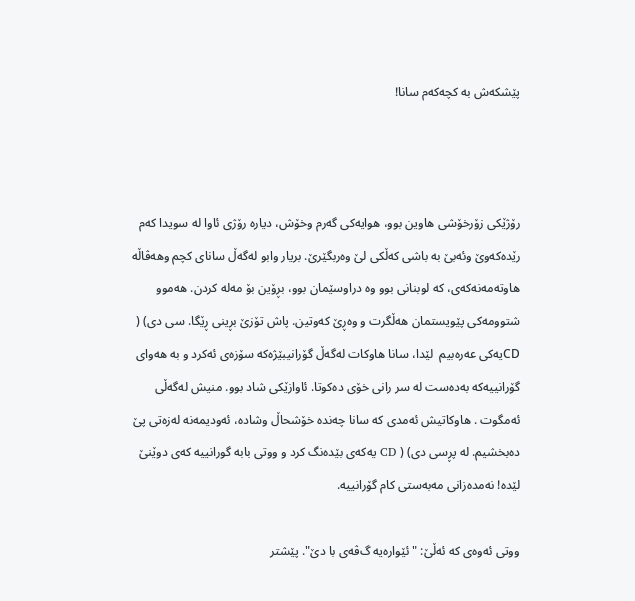پێشکه‌ش به‌ کچه‌که‌م سانا!



رۆژێکی زۆرخۆشی هاوین بوو، هوایه‌کی گه‌رم وخۆش، دیاره‌ رۆژی ئاوا له‌ سویدا که‌م رێده‌که‌وێ وئه‌بێ به باشی که‌ڵکی لێ وه‌ربگێرێ. بریار وابو له‌گه‌ڵ سانای کچم وهه‌ڤاڵه‌ هاوته‌مه‌نه‌که‌ی، که‌ لوبنانی بوو وه‌ دراوسێمان بوو، بڕۆین بۆ مه‌له‌ کردن. هه‌موو شتوومه‌کی پێویستمان هه‌ڵگرت و وه‌ڕێ که‌وتین. پاش تۆزێ بڕینی ڕێگا. سی دی) ( CDیه‌کی عه‌ره‌بیم  لێدا، سانا هاوکات له‌گه‌ڵ گۆرانیبێژه‌که‌ سۆزه‌ی ئه‌کرد و به‌ هه‌وای گۆرانییه‌که‌ به‌ده‌ست له‌ سر رانی خۆی ده‌کوتا. ئاوازێکی‌ شاد بوو. منیش له‌گه‌ڵی ئه‌مگوت . هاوکاتیش ئه‌مدی که‌ سانا چه‌نده‌ خۆشحاڵ وشاده‌، ئه‌ودیمه‌نه‌ له‌زه‌تی پێ ده‌بخشیم. له ‌پڕسی دی) ( CD یه‌که‌ی بێده‌نگ کرد و ووتی بابه‌ گورانییه که‌ی دوێنێ لێده‌! نه‌مده‌زانی مه‌به‌ستی کام گۆرانییه.

ووتی ئه‌وه‌ی که‌ ئه‌ڵێ: " ئێواره‌یه‌ گ‌ڤه‌ی با دێ". پێشتر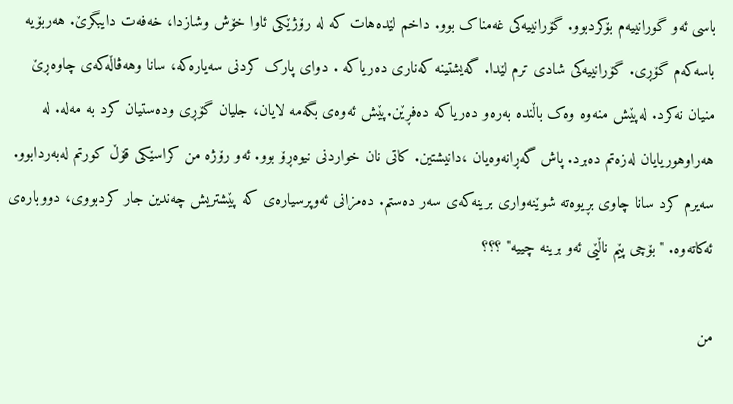باسی ئه‌و گورانییه‌م بۆکردبوو. گۆرانییه‌کی غه‌مناک بوو. داخم لێده‌هات که‌ له‌ رۆژێکی ئاوا خۆش وشازدا، خه‌فه‌ت دایبگرێ. هه‌ربۆیه‌ باسه‌که‌م گۆڕی. گۆرانییه‌کی شادی ترم لێدا. گه‌یشتینه‌ که‌ناری ده‌ریاکه‌ . دوای پارک کردنی سه‌یاره‌که‌، سانا وهه‌ڤاڵه‌که‌ی چاوه‌ڕێ منیان نه‌کرد. له‌پێش منه‌وه وه‌ک باڵنده‌ به‌ره‌و ده‌ریاکه‌ ده‌فڕێن.پێش ئه‌وه‌ی بگه‌مه‌ لایان، جلیان گۆڕی وده‌ستیان کرد به‌ مه‌له‌. له‌ هه‌راوهوریایان له‌زه‌تم ده‌برد. پاش گه‌ڕانه‌وه‌یان ،دانیشتین. کاتی نان خواردنی نیوه‌ڕۆ بوو. ئه‌و رۆژه‌ من کراسێکی قۆڵ کورتم له‌به‌ردابوو. سه‌یرم کرد سانا چاوی بڕیوه‌ته‌ شوێنه‌واری برینه‌که‌ی سه‌ر ده‌ستم. ده‌مزانی ئه‌وپرسیاره‌ی که‌ پێشتریش چه‌ندین جار کردبووی، دووباره‌ی ئه‌کاته‌وه‌. " بۆچی پێم ناڵێی ئه‌و برینه‌ چییه" ؟؟؟

من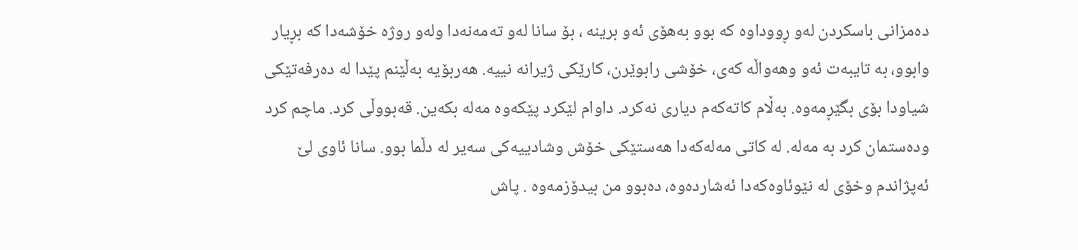ده‌مزانی باسکردن له‌و ڕووداوه‌ که‌ بوو به‌هۆی ئه‌و برینه‌ ، بۆ سانا له‌و ته‌مه‌نه‌دا وله‌و روژه‌ خۆشه‌دا که‌ بڕیار وابوو، به‌ تایبه‌ت ئه‌و وهه‌واڵه‌ که‌ی، خۆشی رابوێرن، کارێکی ژیرانه‌ نییه‌. هه‌ربۆیه‌ به‌ڵێنم پێدا له‌ ده‌رفه‌تێکی شیاودا بۆی بگێڕمه‌وه‌. به‌ڵام کاته‌که‌م دیاری نه‌کرد. داوام لێکرد پێکه‌وه‌ مه‌له‌ بکه‌ین. قه‌بووڵی کرد. ماچم کرد وده‌ستمان کرد به‌ مه‌له‌. له‌ کاتی مه‌له‌که‌دا هه‌ستێکی خۆش وشادییه‌کی سه‌یر له‌ دڵما بوو. سانا ئاوی لێ ئه‌پژاندم وخۆی له‌ نێوئاوه‌که‌دا ئه‌شارده‌وه، ده‌بوو من بیدۆزمه‌وه‌ . پاش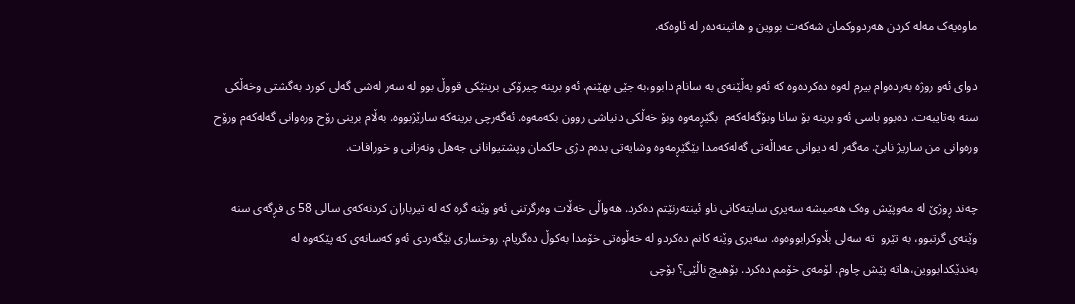ماوه‌یه‌ک مه‌له‌ کردن هه‌ردووکمان شه‌که‌ت بووین و هاتینه‌ده‌ر له‌ ئاوه‌که‌.

دوای ئه‌و روژه‌ به‌رده‌وام بیرم له‌وه‌ ده‌کرده‌وه‌ که‌ ئه‌و به‌ڵێنه‌ی به‌ سانام دابوو،به‌ جێی بهێنم. ئه‌‌و برینه‌ چیرۆکی برینێکی قووڵ بوو له‌ سه‌ر له‌شی گه‌لی کورد به‌گشتی وخه‌ڵکی سنه‌ به‌تایبه‌ت. ده‌بوو باسی ئه‌و برینه‌ بۆ سانا وبۆگه‌له‌که‌م  بگێڕمه‌وه ‌وبۆ خه‌ڵکی دنیاشی روون بکه‌مه‌وه‌. ئه‌گه‌رچی برینه‌که‌ سارێژبووه‌. به‌ڵام برینی رۆح وره‌وانی گه‌له‌که‌م ورۆح وره‌وانی من ساریژ نابێ. مه‌گه‌ر له‌ دیوانی عه‌داڵه‌تی گه‌له‌که‌مدا بێگێڕمه‌وه‌ وشایه‌تی بده‌م دژی حاکمان وپشتیوانانی جه‌هل ونه‌زانی و خورافات.

چه‌ند ڕوژێ له‌ مه‌وپێش وه‌ک هه‌میشه‌ سه‌یری سایته‌کانی ناو ئینته‌رنێتم ده‌کرد. هه‌واڵی خه‌ڵات وه‌رگرتنی ئه‌و وێنه‌ گره که‌ له‌ تیرباران کردنه‌که‌ی سالی 58 ی فڕگه‌ی سنه‌ وێنه‌ی گرتبوو، به‌ تێرو  ته‌ سه‌لی بڵاوکرابووه‌وه‌. سه‌یری وێنه‌ کانم ده‌کردو له‌ خه‌ڵوه‌تی خۆمدا به‌کوڵ ده‌گریام. روخساری بێگه‌ردی ئه‌و که‌سانه‌ی که‌ پێکه‌وه‌ له‌ به‌ندێکدابووین،هاته‌ پێش چاوم. لۆمه‌ی خۆمم ده‌کرد. بۆهیچ ناڵێی؟ بۆچی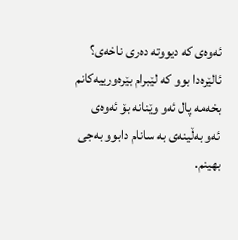ئه‌وه‌ی که‌ دیووته‌ ده‌ری ناخه‌ی؟ ئالێره‌دا بوو که‌ لێبرام بێره‌ورییه‌کانم بخه‌مه‌ پال ئه‌و وێنانه‌ بۆ ئه‌وه‌ی ئه‌و به‌ڵینه‌ی به‌ سانام دابوو به‌جی بهینم.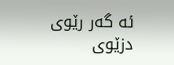ئه‌ گه‌ر رێوی دزێوی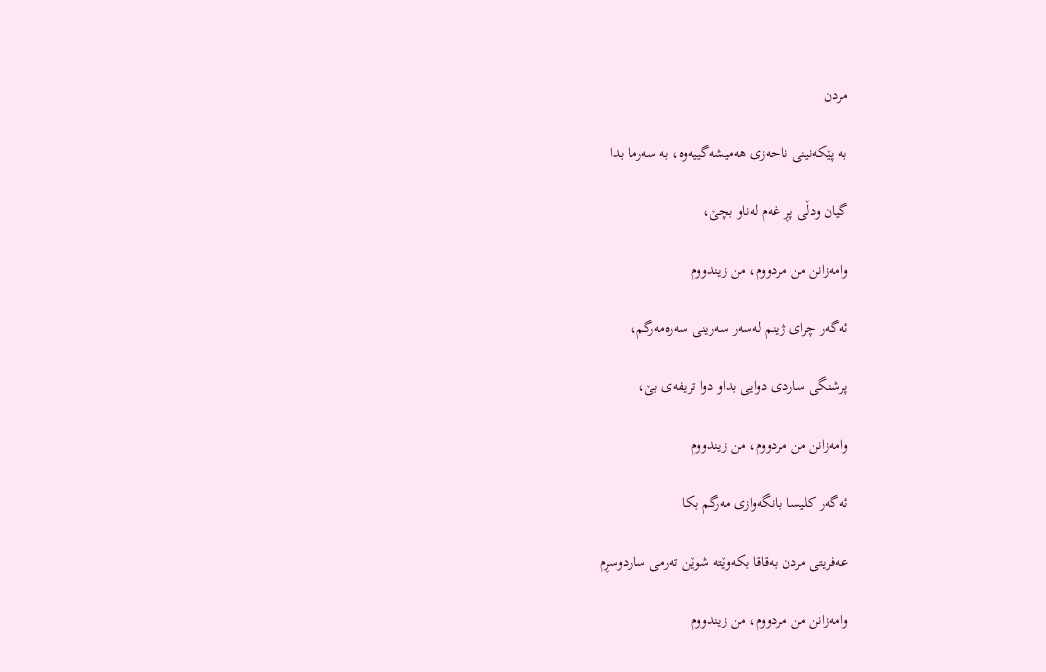مردن

به‌ پێکه‌نینی ناحه‌زی هه‌میشه‌گییه‌وه،‌ به‌ سه‌رما بدا

گیان ودڵی پڕ غه‌م له‌ناو بچێ،

وامه‌زانن من مردووم، من زیندووم

ئه‌گه‌ر چرای ژینم له‌سه‌ر سه‌رینی سه‌ره‌مه‌رگم،

پرشنگی ساردی دوایی بداو دوا تریفه‌ی بێ،

وامه‌زانن من مردووم، من زیندووم

ئه‌گه‌ر کلیسا بانگه‌وازی مه‌رگم بکا

عه‌فریتی مردن به‌قاقا بکه‌وێته‌ شوێن ته‌رمی ساردوسڕم

وامه‌زانن من مردووم، من زیندووم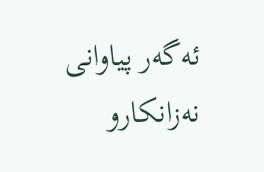ئه‌گه‌ر پیاوانی نه‌زانکارو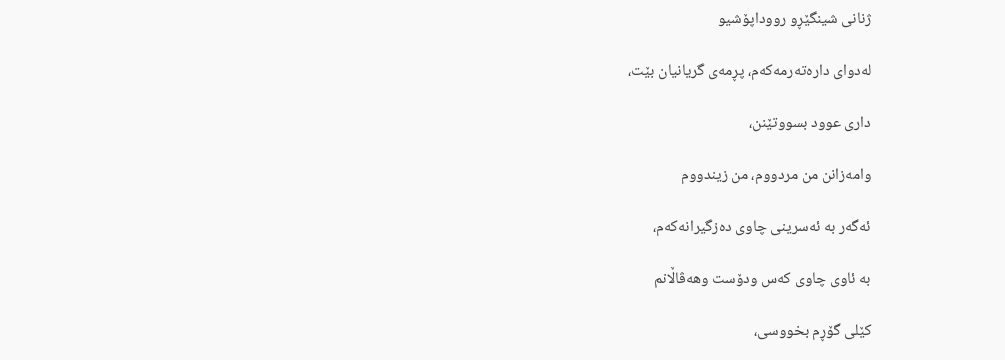ژنانی شینگێڕو رووداپۆشیو

له‌دوای داره‌ته‌رمه‌که‌م، پڕمه‌ی گریانیان بێت،

داری عوود بسووتێنن،

وامه‌زانن من مردووم، من زیندووم

ئه‌گه‌ر به ئه‌سرینی چاوی ده‌زگیرانه‌که‌م،

به‌ ئاوی چاوی که‌س ودۆست وهه‌ڤاڵانم

کێلی گۆڕم بخووسی،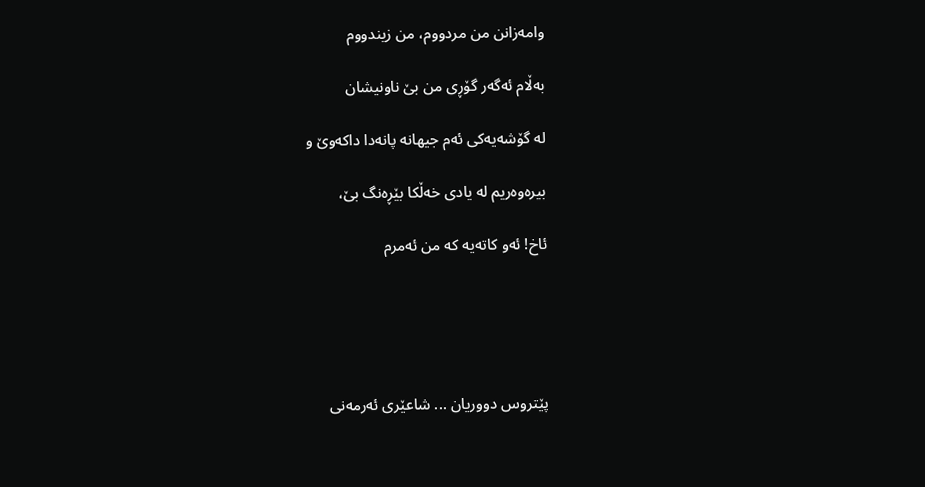وامه‌زانن من مردووم، من زیندووم

به‌ڵام ئه‌گه‌ر گۆڕی من بێ ناونیشان

له‌ گۆشه‌یه‌کی ئه‌م جیهانه‌ پانه‌دا داکه‌وێ و

بیره‌وه‌ریم له‌ یادی خه‌ڵکا بێڕه‌نگ بێ،

ئاخ! ئه‌و کاته‌یه‌ که‌ من ئه‌مرم





پێتروس دووریان ... شاعێری ئه‌رمه‌نی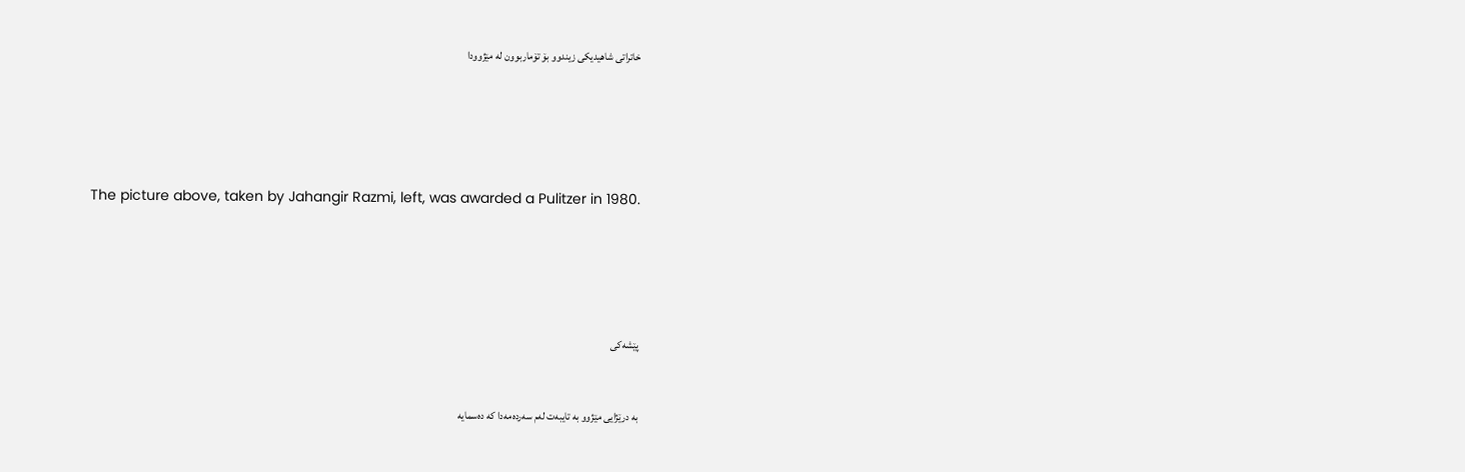خاتراتی شاهیدیکی زیندوو بۆ تۆماربوون له‌ مێژوودا







The picture above, taken by Jahangir Razmi, left, was awarded a Pulitzer in 1980.







پێشه‌کی



به‌ درێژایی مێژوو به‌ تایبه‌ت له‌م سه‌رده‌مه‌دا که‌ ده‌سمایه‌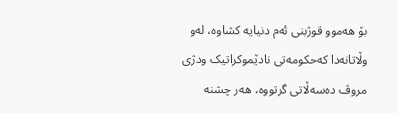بۆ هه‌موو قوژبنی ئه‌م دنیایه کشاوه‌، له‌و وڵاتانه‌دا که‌حکومه‌تی نادێموکراتیک ودژی مروڤ ده‌سه‌ڵاتی گرتووه‌، هه‌ر چشنه‌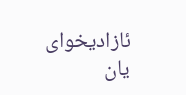ئازادیخوای یان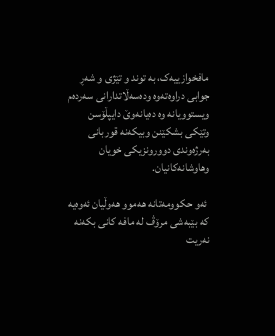مافخوازییه‌ک، به‌ توند و تێژی و شه‌ڕ جوابی دراوه‌ته‌وه‌ وده‌سه‌ڵاتدارانی سه‌رده‌م ویستوویانه‌ وه‌ ده‌یانه‌وێ دایپڵۆسن وتێکی بشکێنن وبیکه‌نه‌ قوربانی به‌رژه‌وندی دوورونزیکی خویان وهاوشانه‌کانیان.

 ئه‌و حکوومه‌تانه‌ هه‌موو هه‌وڵیان ئه‌وه‌یه‌ که‌ بێبه‌شی مرۆڤ له‌ مافه کانی بکه‌نه‌ نه‌ریت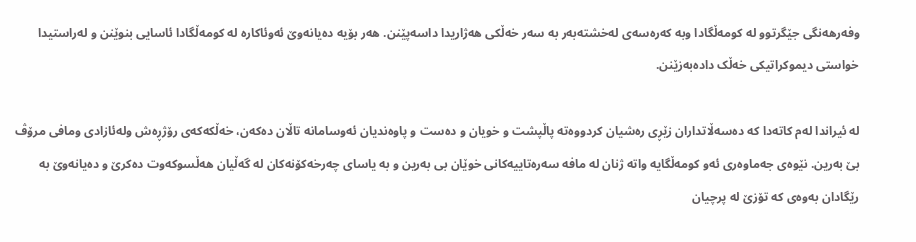وفه‌رهه‌نگی جێگرتوو له‌ کومه‌ڵگادا وبه‌ که‌ره‌سه‌ی له‌خشته‌به‌ر به‌ سه‌ر خه‌ڵکی هه‌ژاریدا داسه‌پێنن. هه‌ر بۆیه‌ ده‌یانه‌وێ ئه‌وئاکاره‌ له‌ کومه‌ڵگادا ئاسایی بنوێنن و له‌راستیدا خواستی دیموکراتیکی خه‌ڵک داده‌به‌زێنن.

له‌ ئیراندا له‌م کاته‌دا که‌ ده‌سه‌ڵاتداران زێڕی ره‌شیان کردووه‌ته‌ پاڵپشت و خویان و ده‌ست و پاوه‌ندیان ئه‌وسامانه‌ تاڵان ده‌که‌ن، خه‌ڵکه‌که‌ی رۆژڕه‌ش وله‌ئازادی ومافی مرۆڤ بێ به‌رین. نێوه‌ی جه‌ماوه‌ری ئه‌و کومه‌ڵگایه‌ واته‌ ژنان له‌ مافه‌ سه‌ره‌تاییه‌کانی خوێان بی به‌رین و به‌ یاسای چه‌رخه‌کۆنه‌کان له‌ گه‌ڵیان هه‌ڵسوکه‌وت ده‌کرێ و ده‌یانه‌وێ به‌ رێگادان به‌وه‌ی که‌ تۆزێ له‌ پرچیان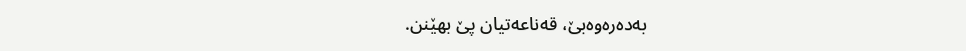به‌ده‌ره‌وه‌بێ، قه‌ناعه‌تیان پێ بهێنن.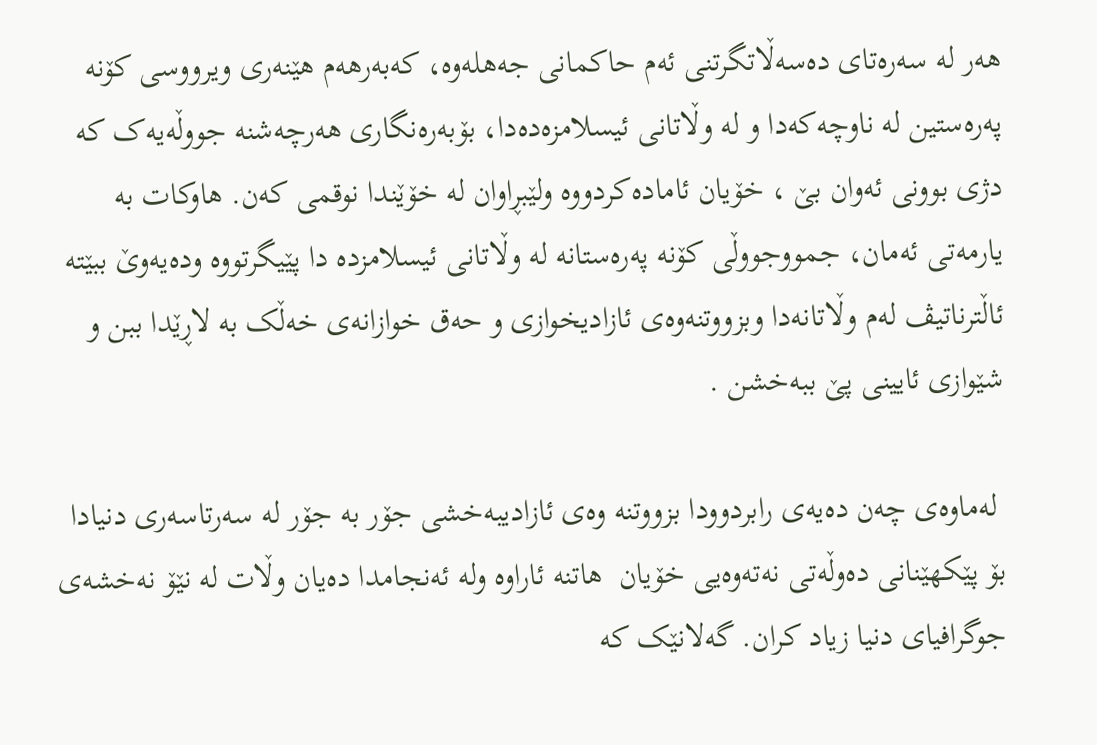هه‌ر له‌ سه‌ره‌تای ده‌سه‌ڵاتگرتنی ئه‌م حاکمانی جه‌هله‌وه‌، که‌به‌رهه‌م هێنه‌ری ویرووسی کۆنه‌ په‌ره‌ستین له‌ ناوچه‌که‌دا و له‌ وڵاتانی ئیسلامزه‌ده‌دا، بۆبه‌ره‌نگاری هه‌رچه‌شنه‌ جووڵه‌یه‌ک که‌ دژی بوونی ئه‌وان بێ ، خۆیان ئاماده‌کردووه‌ ولێبڕاوان له‌ خۆێندا نوقمی که‌ن. هاوکات به‌ یارمه‌تی ئه‌مان، جمووجووڵی کۆنه‌ په‌ره‌ستانه‌ له‌ وڵاتانی ئیسلامزده دا پێیگرتووه‌ وده‌یه‌وێ ببێته‌ ئاڵترناتیڤ له‌م وڵاتانه‌دا وبزووتنه‌وه‌ی ئازادیخوازی و حه‌ق خوازانه‌‌ی خه‌ڵک به‌ لاڕێدا ببن و شێوازی ئایینی پێ ببه‌خشن .

 له‌ماوه‌ی چه‌ن ده‌یه‌ی رابردوودا بزووتنه وه‌ی‌ ئازادیبه‌خشی جۆر به‌ جۆر له‌ سه‌رتاسه‌ری دنیادا بۆ پێکهێنانی ده‌وڵه‌تی نه‌ته‌وه‌یی خۆیان  هاتنه‌ ئاراوه‌ وله‌ ئه‌نجامدا ده‌یان وڵات له‌ نێۆ نه‌خشه‌ی جوگرافیای دنیا زیاد کران. گه‌لانێک که‌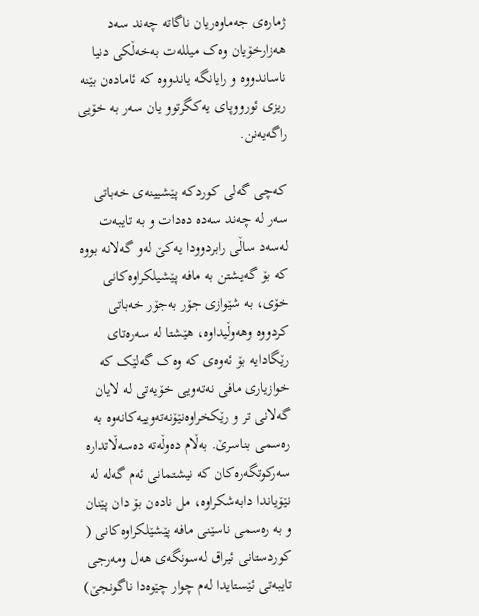ژماره‌ی جه‌ماوه‌ریان ناگاته‌ چه‌ند سه‌د هه‌زارخۆیان وه‌ک میلله‌ت به‌خه‌ڵکی دنیا ناساندووه‌ و رایانگه یاندووه‌ که‌ ئاماده‌ن بێنه‌ ریزی ئورووپای یه‌کگرتوو یان سه‌ر به‌ خۆیی راگه‌یه‌نن.

که‌چی گه‌لی کوردکه‌ پێشیینه‌ی خه‌باتی سه‌ر له‌ چه‌ند سه‌ده‌ ده‌دات و‌ به‌ تایبه‌ت له‌سه‌د ساڵی رابردوودا یه‌کێ له‌و گه‌لانه‌ بووه‌ که‌ بۆ گه‌یشتن به‌ مافه‌ پێشیلکراوه‌کانی خۆی، به‌ شێوازی جۆر به‌جۆر خه‌باتی کردووه‌ وهه‌وڵیداوه‌، هێشتا له‌ سه‌ره‌تای رێگادایه‌ بۆ ئه‌وه‌ی که‌ وه‌ک گه‌لێک که‌ خوازیاری مافی نه‌ته‌ویی خۆیه‌تی له‌ لایان گه‌لانی تر و رێکخراوه‌نێۆنه‌ته‌وییه‌کانه‌وه‌ به‌ ره‌سمی بناسرێ. به‌ڵام ده‌وڵه‌ته‌ ده‌سه‌ڵاتداره‌ سه‌رکو‌تگه‌ره‌کان که‌ نیشتمانی ئه‌م گه‌له‌ له‌ نێۆیاندا دابه‌شکراوه، مل ناده‌ن بۆ دان پێنان و به‌ ره‌سمی ناسێنی مافه‌ پێشێلکراوه‌کانی ( کوردستانی ئیراق له‌سونگه‌ی هه‌ل ومه‌رجی تایبه‌تی ئێستایدا له‌م چوار چێوه‌دا ناگونجێ)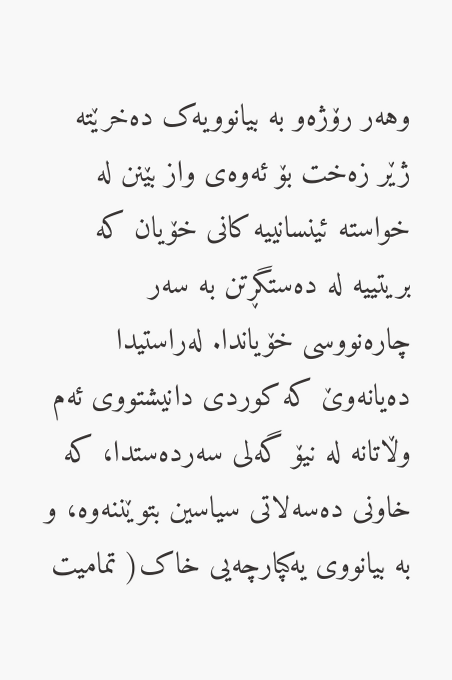وهه‌ر رۆژه‌و به‌ بیانوویه‌ک ده‌خرێته‌ ژێر زه‌خت بۆ ئه‌وه‌ی واز بێنن له‌ خواسته‌ ئینسانییه کانی خۆیان که‌ بریتییه‌ له‌ ده‌ستگڕتن به‌ سه‌ر چاره‌نووسی خۆیاندا. له‌راستیدا ده‌یانه‌وێ که‌ کوردی دانیشتووی ئه‌م وڵاتانه‌ له‌ نیۆ گه‌لی سه‌رده‌ستدا، که‌ خاونی ده‌سه‌لاتی سیاسین بتوێننه‌وه‌، و به‌ بیانووی یه‌کپارچه‌یی خاک( تمامیت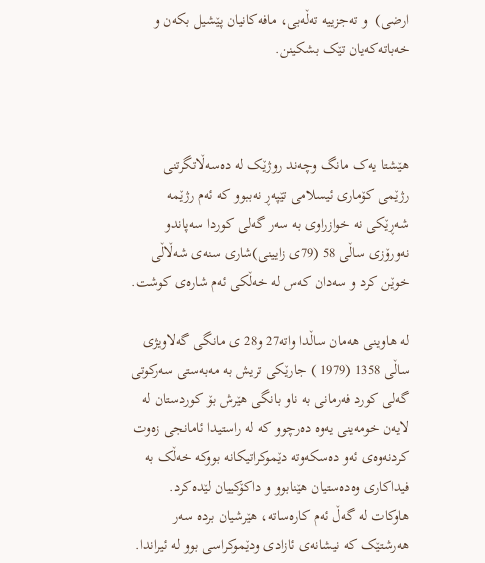ارضی)  و ته‌جزییه‌ ته‌ڵه‌بی، مافه‌کانیان پێشیل بکه‌ن و خه‌باته‌که‌یان تێک بشکینن.



هێشتا یه‌ک مانگ وچه‌ند روژێک له‌ ده‌سه‌ڵاتگرتنی رژێمی کۆماری ئیسلامی تێپه‌ڕ نه‌ببوو که‌ ئه‌م رژێمه‌ شه‌ڕێکی نه‌ خوازراوی به‌ سه‌ر گه‌لی کوردا سه‌پاندو نه‌ورۆزی ساڵی 58 (79ی زایینی)شاری سنه‌ی شه‌ڵاڵی خوێن کرد و سه‌دان که‌س له‌ خه‌ڵکی ئه‌م شاره‌ی کوشت.

له‌ هاوینی هه‌مان ساڵدا واته27 و28 ی مانگی گه‌لاویژی ساڵی 1358 (1979 ) جارێکی تریش به‌ مه‌به‌ستی سه‌رکوتی گه‌لی کورد فه‌رمانی به‌ ناو بانگی ‌هێرش بۆ کوردستان له‌ لایه‌ن خومه‌ینی یه‌وه‌ ده‌رچوو که‌ له‌ راستیدا ئامانجی زه‌وت کردنه‌وه‌ی ئه‌و ده‌سکه‌وته‌ دێموکراتیکانه‌ بووکه‌ خه‌ڵک به‌ فیداکاری وه‌ده‌ستیان هێنابوو و داکۆکییان لێده‌کرد. هاوکات له‌ گه‌ڵ ئه‌م کاره‌ساته‌، هێرشیان برده‌ سه‌ر هه‌رشتێک که‌ نیشانه‌ی ئازادی ودێموکراسی بوو له‌ ئیراندا.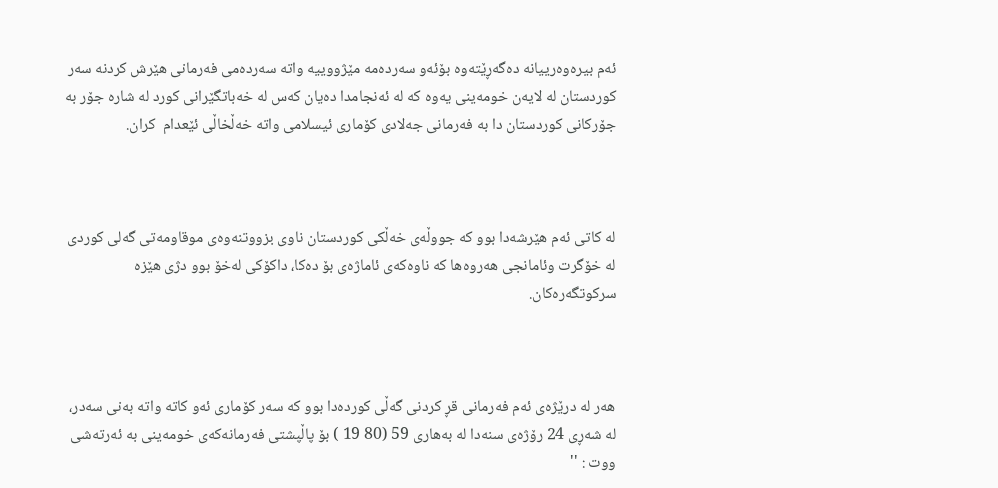ئه‌م بیره‌وه‌رییانه‌ ده‌گه‌ڕێته‌وه‌ بۆئه‌و سه‌رده‌مه‌ مێژووییه‌ واته‌ سه‌رده‌می فه‌رمانی هێرش کردنه‌ سه‌ر کوردستان له‌ لایه‌ن خومه‌ینی یه‌وه‌ که‌ له‌ ئه‌نجامدا ده‌یان که‌س له‌ خه‌باتگێرانی کورد له‌ شاره‌ جۆر به‌ جۆرکانی کوردستان دا به‌ فه‌رمانی جه‌لادی کۆماری ئیسلامی واته‌ خه‌ڵخاڵی ئێعدام  کران.



له‌ کاتی ئه‌م هێرشه‌دا بوو که‌ جووڵه‌ی خه‌ڵکی کوردستان ناوی بزووتنه‌وه‌ی موقاومه‌تی گه‌لی کوردی له‌ خۆگرت وئامانجی هه‌روه‌ها که‌ ناوه‌که‌ی ئاماژه‌ی بۆ ده‌کا، داکۆکی له‌خۆ بوو دژی هێزه‌ سرکوتگه‌ره‌کان.



هه‌ر له‌ درێژه‌ی ئه‌م فه‌رمانی قڕ کردنی گه‌ڵی کورده‌دا بوو که‌ سه‌ر کۆماری ئه‌و کاته‌ واته‌ به‌نی سه‌در، له‌ شه‌ڕی 24 رۆژه‌ی سنه‌دا له‌ به‌هاری 59 (80 19 ) بۆ پاڵپشتی فه‌رمانه‌که‌ی خومه‌ینی به‌ ئه‌رته‌شی  ووت : ''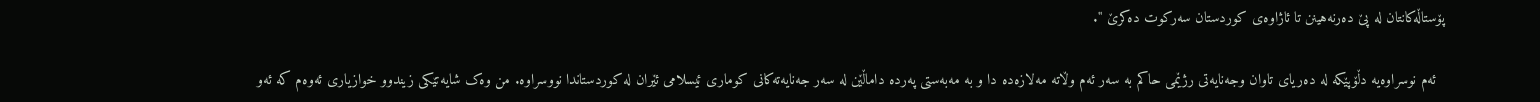پۆستاڵه‌کانتان له‌ پێ ده‌رنه‌هینن تا ئاژاوه‌ی کوردستان سه‌رکوت ده‌کرێ ''.

  ئه‌م نوسراوه‌یه‌ دڵۆپێکه‌ له‌ ده‌ریای تاوان وجه‌نایه‌تی رژێمی حاکم به‌ سه‌ر ئه‌م وڵاته‌ مه‌لازه‌ده‌ دا و به‌ مه‌به‌ستی په‌رده‌ داماڵێن له‌ سه‌ر جه‌نایه‌ته‌کانی کوماری ئیسلامی ئێران له‌ کوردستاندا نووسراوه‌. من وه‌ک شایه‌تێکی زیندوو خوازیاری ئه‌وه‌م که‌ ئه‌و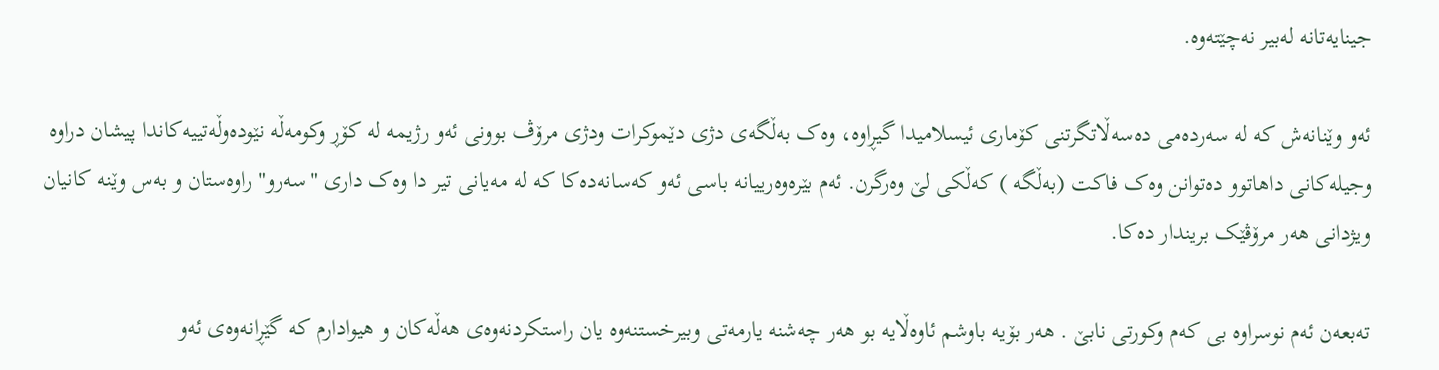جینایه‌تانه‌ له‌بیر نه‌چێته‌وه‌.

ئه‌و وێنانه‌ش که‌ له‌ سه‌رده‌می ده‌سه‌ڵاتگرتنی کۆماری ئیسلامیدا گیڕاوه‌، وه‌ک به‌ڵگه‌ی دژی دێموکرات ودژی مرۆڤ بوونی ئه‌و رژیمه‌ له‌ کۆڕ وکومه‌ڵه‌ نێوده‌وڵه‌تییه‌کاندا پیشان دراوه‌ وجیله‌کانی داهاتوو ده‌توانن وه‌ک فاکت (به‌ڵگه‌ ) که‌ڵکی لێ وه‌رگرن. ئه‌م بێره‌وه‌رییانه‌ باسی ئه‌و که‌سانه‌ده‌کا که‌ له‌ مه‌یانی تیر دا وه‌ک داری "سه‌رو" راوه‌ستان و به‌س وێنه‌ کانیان ویژدانی هه‌ر مرۆڤێک بریندار ده‌کا.

ته‌بعه‌ن ئه‌م نوسراوه‌ بی که‌م وکورتی نابێ . هه‌ر بۆیه‌ باوشم ئاوه‌ڵایه‌ بو هه‌ر چه‌شنه‌ یارمه‌تی وبیرخستنه‌وه ‌یان راستکردنه‌وه‌ی هه‌ڵه‌کان و هیوادارم که‌ گێڕانه‌وه‌ی ئه‌و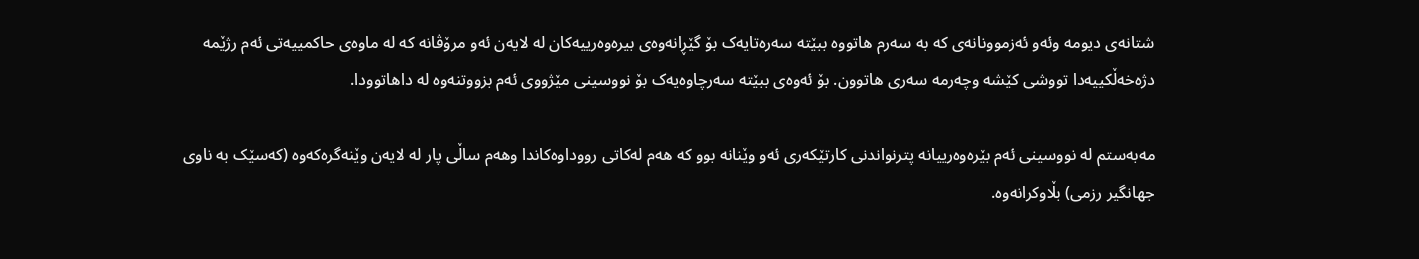شتانه‌ی دیومه‌ وئه‌و ئه‌زموونانه‌ی که‌ به‌ سه‌رم هاتووه‌ ببێته‌ سه‌ره‌تایه‌ک بۆ گێڕانه‌وه‌ی بیره‌وه‌رییه‌کان له‌ لایه‌ن ئه‌و مرۆڤانه‌ که‌ له‌ ماوه‌ی حاکمییه‌تی ئه‌م رژێمه‌ دژه‌خه‌ڵکییه‌دا تووشی کێشه‌ وچه‌رمه‌ سه‌ری هاتوون. بۆ ئه‌وه‌ی ببێته‌ سه‌رچاوه‌یه‌ک بۆ نووسینی مێژووی ئه‌م بزووتنه‌وه‌ له داهاتوودا.

مه‌به‌ستم له‌ نووسینی ئه‌م بێره‌وه‌رییانه‌ پترنواندنی کارتێکه‌ری ئه‌و وێنانه‌ بوو که‌ هه‌م له‌کاتی رووداوه‌کاندا وهه‌م ساڵی پار له‌ لایه‌ن وێنه‌گره‌که‌وه‌ (که‌سێک به‌ ناوی جهانگیر رزمی) بڵاوکرانه‌وه‌.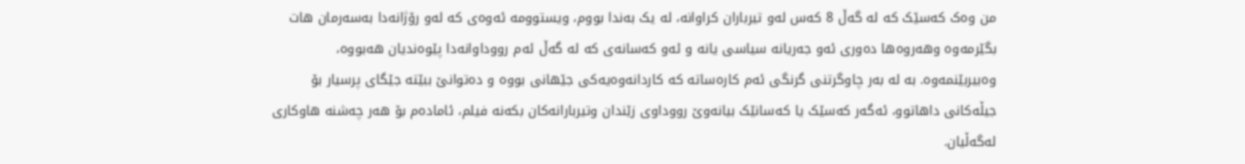من وه‌ک که‌سێک که‌ له‌ گه‌ڵ 8 که‌س له‌و تیرباران کراوانه‌، له‌ یک به‌ندا بووم، ویستوومه‌ ئه‌وه‌ی که‌ له‌و رۆژانه‌دا به‌سه‌رمان هات بگێرمه‌وه‌ وهه‌روه‌ها ده‌وری ئه‌و جه‌ریانه‌ سیاسی یانه‌ و ئه‌و که‌سانه‌ی که‌ له‌ گه‌ڵ ئه‌م رووداوانه‌دا پێوه‌ندیان هه‌بووه‌، وه‌بیربێنمه‌وه‌. به‌ له‌ به‌ر چاوگرتنی گرنگی ئه‌م کاره‌ساته‌ که‌ کاردانه‌وه‌یه‌کی جێهانی بووه‌ و ده‌توانێ ببێته‌ جێگای پرسیار بۆ جیڵه‌کانی داهاتوو، ئه‌گه‌ر که‌سێک یا که‌سانێک بیانه‌وێ رووداوی زێندان وتیربارانه‌کان بکه‌نه‌ فیلم، ئاماده‌م بۆ هه‌ر چه‌شنه‌ هاوکاری له‌گه‌ڵیان.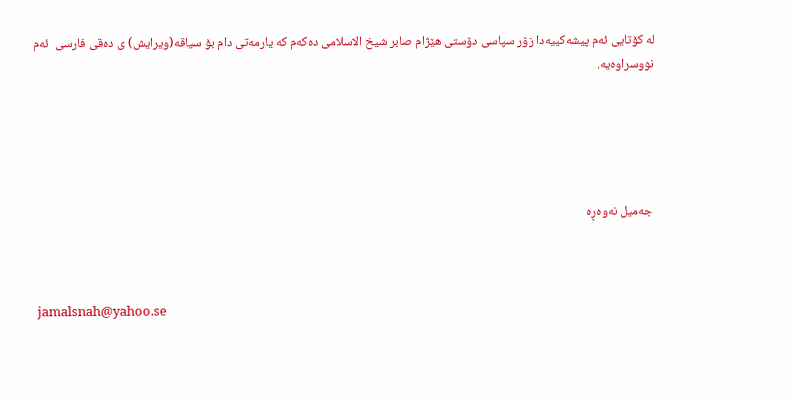له‌ کۆتایی ئه‌م پیشه‌کییه‌دا زۆر سپاسی دۆستی هێژام صابر شیخ الاسلامی ده‌که‌م که‌ یارمه‌تی دام بۆ سیاقه‌(ویرایش) ی ده‌قی فارسی  ئه‌م نووسراوه‌یه‌.





 جه‌میل نه‌وه‌ڕه‌



 jamalsnah@yahoo.se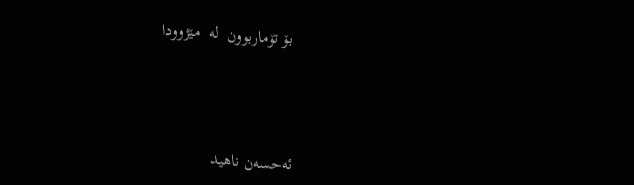بۆ تۆماربوون  له  مێژوودا





ئه‌حسه‌ن ناهید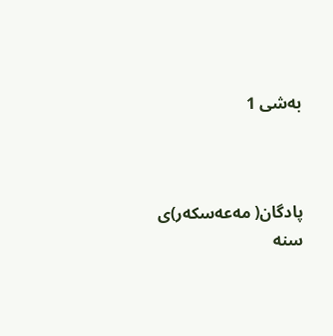به‌شی 1



پادگان( مه‌عه‌سکه‌ر)ی سنه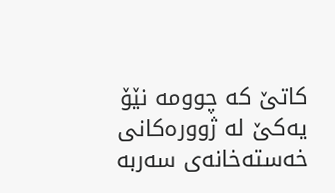کاتێ که‌ چوومه‌ نێۆ یه‌کێ له‌ ژووره‌کانی خه‌سته‌خانه‌ی سه‌ربه‌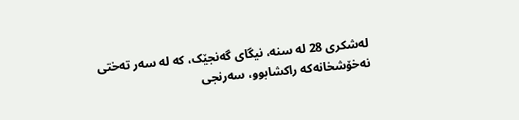له‌شکری 28 له‌ سنه‌، نیگای گه‌نجێک، که‌ له‌ سه‌ر ته‌ختی  نه‌خۆشخانه‌که‌ راکشابوو، سه‌رنجی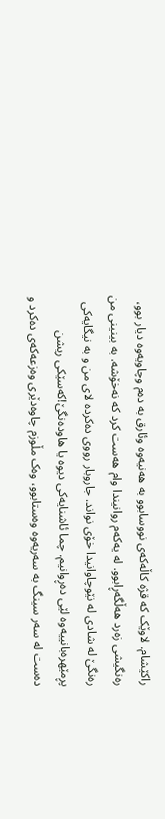راکێشام. لاوێک که‌ قژه ‌کاڵه‌که‌ی نووسابوو به‌ هه‌نیه‌وه‌ وئارق به‌ ده‌م وچاویه‌وه‌ دیار بوو، ره‌نگیشی زه‌رد هه‌ڵگه‌ڕابوو. له‌ یه‌که‌م روانیندا وام هه‌ست کرد که‌ نه‌خۆشه‌. به‌ بینینی من ره‌نگێ له‌ شادی له‌ نێوچاوانیدا خۆی نواند. جاروبار رووی ده‌کرده‌ لای من و به‌ نیگایه‌کی پڕمێهره‌بانییه‌وه‌ لێی ده‌ڕوانیم. چما ئاشنایه‌کی دیوه‌ یا هاوده‌نگێ!که‌سێکی ریشن ده‌ست له‌ سه‌ر سینگ به‌ سه‌ریه‌وه‌ وه‌‌ستابوو، وه‌ک مڵوزم چاوه‌دێری وه‌زعه‌که‌ی ده‌کرد و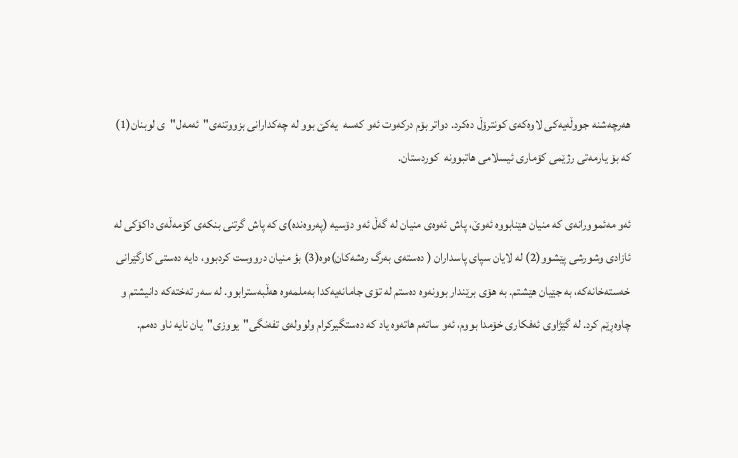هه‌رچه‌شنه‌ جووڵه‌یه‌کی لاوه‌که‌ی کونترۆڵ ده‌کرد. دواتر بۆم درکه‌وت ئه‌و که‌سه‌  یه‌کێ بوو له‌ چه‌کدارانی بزووتنه‌ی"ئه‌مه‌ل"ی لوبنان(1) که‌ بۆ یارمه‌تی رژێمی کۆماری ئیسلامی هاتبوونه ‌ کوردستان.

ئه‌و مه‌ئموورانه‌ی که‌ منیان هێنابووه‌ ئه‌وێ، پاش ئه‌وه‌ی منیان له‌ گه‌ڵ ئه‌و دۆسیه (په‌روه‌نده‌)ی که‌ پاش گرتنی بنکه‌ی کۆمه‌ڵه‌ی داکۆکی له‌ ئازادی وشورشی پێشوو(2) له‌ لایان سپای پاسداران ( ده‌سته‌ی به‌رگ ره‌شه‌کان)ه‌وه‌(3) بؤ منیان درووست کردبوو، دایه‌ ده‌ستی کارگێرانی خه‌سته‌خانه‌که‌، به‌ جێیان هێشتم. به‌ هۆی برێندار بوونه‌وه‌ ده‌ستم له‌ تۆی جامانه‌یه‌کدا به‌ملمه‌وه‌ هه‌ڵبه‌سترابوو. له‌ سه‌ر ته‌خته‌که‌ دانیشتم و چاوه‌ڕێم کرد. له‌ گێژاوی ئه‌فکاری خۆمدا بووم، ئه‌و ساته‌م هاته‌وه یاد که‌ ده‌ستگیرکرام ولووله‌ی تفه‌نگی"یووزی"یان نایه‌ ناو ده‌مم.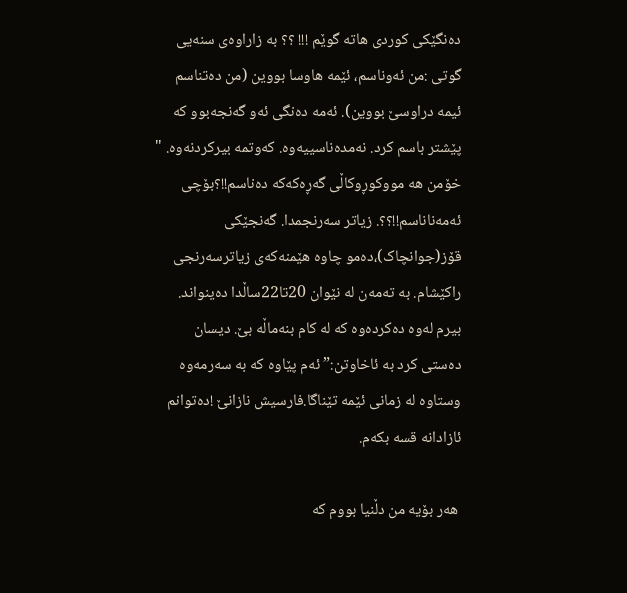ده‌نگێکی کوردی هاته‌ گوێم !!! ؟؟ به‌ زاراوه‌ی سنه‌یی گوتی :من ئه‌وناسم، ئێمه‌ هاوسا بووین (من ده‌تناسم ئیمه‌ دراوسێ بووین). ئه‌مه‌ ده‌نگی ئه‌و گه‌نجه‌بوو که‌ پێشتر باسم کرد. نه‌مده‌ناسییه‌وه‌. که‌وتمه‌ بیرکردنه‌وه‌. " خۆمن هه‌ مووکوڕوکاڵی گه‌ڕه‌که‌که‌ ده‌ناسم!!؟بۆچی ئه‌مه‌ناناسم!!؟؟. زیاتر سه‌رنجمدا. گه‌نجێکی قۆز(جوانچاک)،ده‌مو چاوه‌ هێمنه‌که‌ی زیاترسه‌رنجی راکێشام. به‌ ته‌مه‌ن له‌ نێوان 20تا22ساڵدا ده‌ینواند. بیرم له‌وه‌ ده‌کرده‌وه‌ که‌ له‌ کام بنه‌ماڵه ‌بێ. دیسان ده‌ستی کرد به‌ ئاخاوتن:” ئه‌م پێاوه‌ که‌ به‌ سه‌رمه‌وه‌ وستاوه‌ له‌ زمانی ئێمه‌ تێناگا.فارسیش نازانێ !ده‌توانم ئازادانه‌ قسه‌ بکه‌م.

 هه‌ر بۆیه‌ من دڵنیا بووم که‌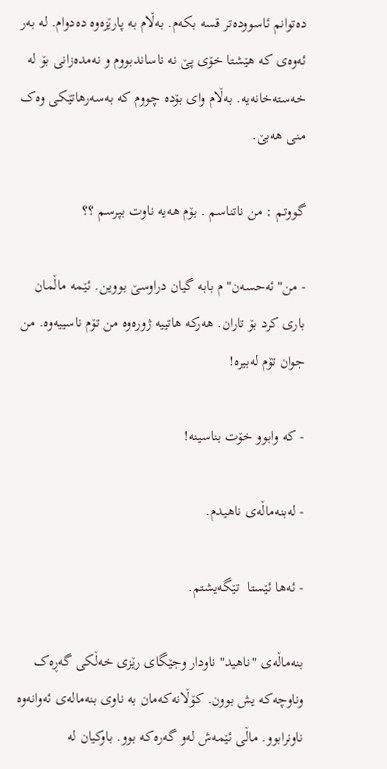ده‌توانم ئاسووده‌تر قسه‌ بکه‌م. به‌ڵام به‌ پارێزه‌وه‌ ده‌دو‌ام. له‌ به‌ر ئه‌وه‌ی که‌ هێشتا خۆی پێ نه‌ ناساندبووم و نه‌مده‌زانی بۆ له‌ خه‌سته‌خانه‌یه‌. به‌ڵام وای بۆده‌ چووم که‌ به‌سه‌رهاتێکی وه‌ک منی هه‌بێ.

گووتم : من ناتناسم . بۆم هه‌یه‌ ناوت بپرسم ؟؟

- من"ئه‌حسه‌ن"م بابه‌ گیان دراوسێ بووین. ئێمه‌ ماڵمان باری کرد بۆ تاران. هه‌رکه‌ هاتییه‌ ژوره‌وه‌ من تۆم ناسییه‌وه‌. من جوان تۆم له‌بیره‌!

- که‌ وابوو خۆت بناسینه‌!

- له‌بنه‌ماڵه‌ی ناهیدم.

- ئه‌ها ئێستا  تێگه‌یشتم.

بنه‌ماڵه‌ی "ناهید" ناودار وجێگای رێزی خه‌ڵکی گه‌ڕه‌ک وناوچه‌که یش بوون. کۆڵانه‌که‌مان به‌ ناوی بنه‌ماله‌ی ئه‌وانه‌وه‌ ناونرابوو. ماڵی ئێمه‌ش له‌و گه‌ره‌که‌ بوو. باوکیان له‌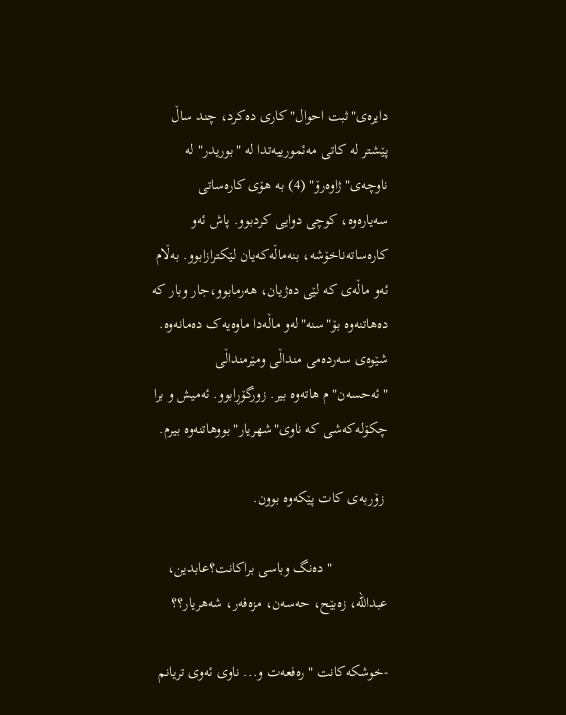دایره‌ی"ثبت احوال"کاری ده‌کرد، چند ساڵ پێشتر له‌ کاتی مه‌ئمورییه‌تدا له‌ "بوریدر" له‌ ناوچه‌ی"ژاوه‌رۆ" (4) به‌ هۆی کاره‌ساتی سه‌یاره‌وه‌، کوچی دوایی کردبوو. پاش ئه‌و کاره‌ساته‌ناخۆشه‌، بنه‌ماڵه‌که‌یان لێکترازابوو. به‌ڵام ئه‌و ماڵه‌ی که لێی ده‌ژیان، هه‌رمابوو،جار وبار که‌ ده‌هاتنه‌وه‌ بۆ"سنه‌"له‌و ماڵه‌دا ماوه‌یه‌ک ده‌مانه‌وه‌. شێوه‌ی سه‌رده‌می منداڵی ومێرمنداڵی "ئه‌حسه‌ن"م هاته‌وه‌ بیر. زورگۆڕابوو. ئه‌میش و برا چکۆله‌که‌شی که‌ ناوی"شهریار"بووهاتنه‌وه‌ بیرم.

 زۆربه‌ی کات پێکه‌وه‌ بوون.

               "ده‌نگ وباسی براکانت؟عابدین، عبدالله، زه‌بێح، حه‌سه‌ن، مزه‌فه‌ر، شه‌هریار؟؟

-خوشکه‌کانت "ره‌فعه‌ت و... ناوی ئه‌وی تریانم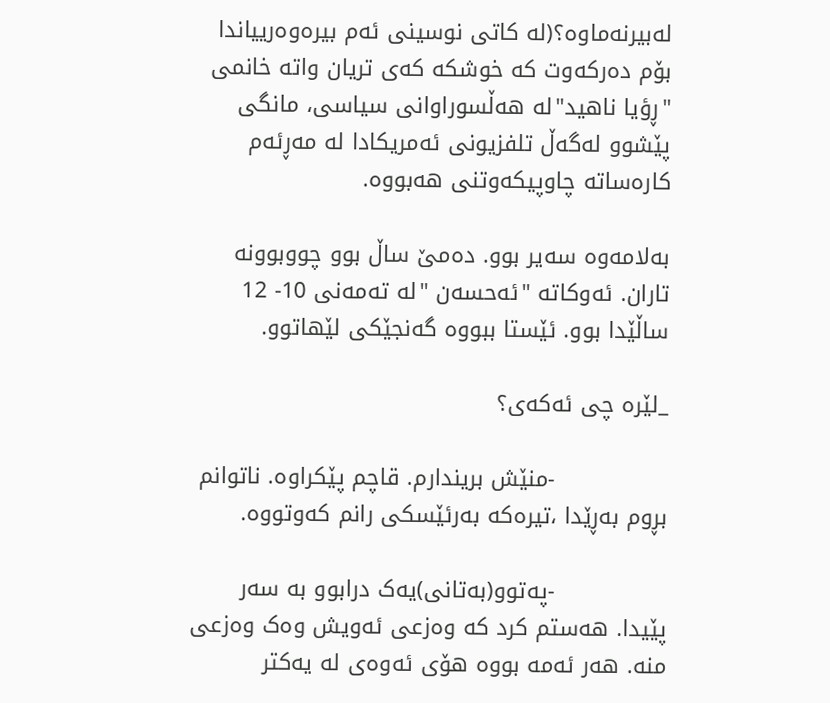له‌بیرنه‌ماوه‌؟(له‌ کاتی نوسینی ئه‌م بیره‌وه‌رییاندا بۆم ده‌رکه‌وت که‌ خوشکه‌ که‌ی تریان واته‌ خانمی "ڕؤیا ‌ناهید"له‌ هه‌ڵسوراوانی سیاسی، مانگی پێشوو له‌گه‌ڵ تلفزیونی ئه‌مریکادا له‌ مه‌ڕئه‌م کاره‌ساته‌ چاوپیکه‌وتنی هه‌بووه‌.

به‌لامه‌وه‌ سه‌یر بوو. ده‌مێ ساڵ بوو چووبوونه‌ تاران. ئه‌وکاته‌ "ئه‌حسه‌ن "له‌ ته‌مه‌نی 10- 12 ساڵێدا بوو. ئێستا ببووه‌ گه‌نجێکی لێهاتوو.

_لێره‌ چی ئه‌که‌ی؟

               -منێش بریندارم. قاچم پێکراوه‌. ناتوانم بڕوم به‌ڕێدا ،تیره‌که‌ به‌رئێسکی رانم که‌وتووه‌.

               -په‌توو(به‌تانی)یه‌ک درابوو به‌ سه‌ر پێیدا. هه‌ستم کرد که‌ وه‌زعی ئه‌ویش وه‌ک وه‌زعی منه‌. هه‌ر ئه‌مه‌ بووه‌ هۆی ئه‌وه‌ی له‌ یه‌کتر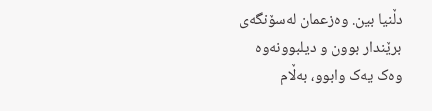دڵنیا بین. وه‌زعمان له‌سۆنگه‌ی برێندار بوون و دیلبوونه‌وه‌ وه‌ک یه‌ک وابوو، به‌ڵام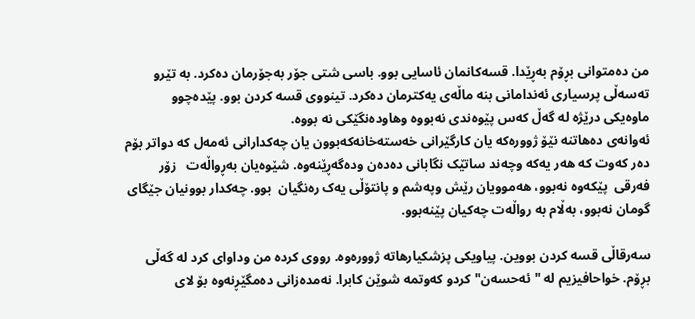من ده‌متوانی بڕۆم به‌ڕێدا. قسه‌کانمان ئاسایی بوو. باسی شتی جۆر به‌جۆرمان ده‌کرد. به‌ تێرو ته‌سه‌ڵی پرسیاری ئه‌ندامانی بنه‌ ماڵه‌ی یه‌کترمان ده‌کرد. تینووی قسه‌ کردن بوو. پێده‌چوو ماوه‌یکی درێژه‌ له‌ گه‌ڵ که‌س پێوه‌ندی نه‌بووه ‌وهاوده‌نگێکی نه‌‌ بووه.                                                ئه‌وانه‌ی ده‌هاتنه‌ نێۆ ژووره‌که‌ یان کارگێرانی خه‌سته‌خانه‌که‌بوون یان چه‌کدارانی ئه‌مه‌ل که‌ دواتر بۆم ده‌ر که‌وت که‌ هه‌ر یه‌که‌ وچه‌ند ساتێک نگابانی ده‌ده‌ن وده‌گه‌ڕێنه‌وه. شێوه‌یان به‌ڕواڵه‌ت   زۆر    فه‌رقی  پێکه‌وه‌ نه‌بوو، هه‌موویان رێش وپه‌شم و پانتۆڵی یه‌ک ره‌نگیان  بوو. چه‌کدار بوونیان جێگای گومان نه‌بوو، به‌ڵام به‌ رواڵه‌ت چه‌کیان پێنه‌بوو.

سه‌رقاڵی قسه‌ کردن بووین. پیاویکی پزشکیارهاته‌ ژووره‌وه‌. رووی کرده‌ من وداوای کرد له‌ گه‌ڵی بڕۆم. خواحافیزیم له‌ "ئه‌حسه‌ن"کردو که‌وتمه‌ شوێن کابرا. نه‌مده‌زانی ده‌مگێڕنه‌وه‌ بۆ لای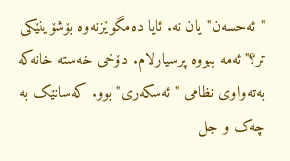"ئه‌حسه‌ن"یان نه‌. ئایا ده‌مگوێزنه‌وه‌ بۆشۆینێکی تر؟"ئه‌مه‌ ببووه‌ پرسیارلام. دۆخی خه‌سته‌ خانه‌که‌ به‌ته‌واوی نظامی "ئه‌سکه‌ری" بوو. که‌سانێک به‌ چه‌ک و جل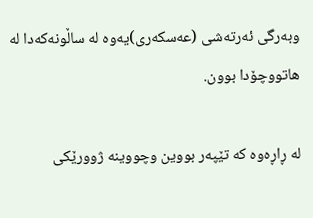وبه‌رگی ئه‌رته‌شی (عه‌سکه‌ری)یه‌وه‌ له‌ ساڵونه‌که‌دا له‌ هاتووچۆدا بوون.

له‌ ڕاڕه‌وه ‌که‌ تێپه‌ر بووین وچووینه‌ ژوورێکی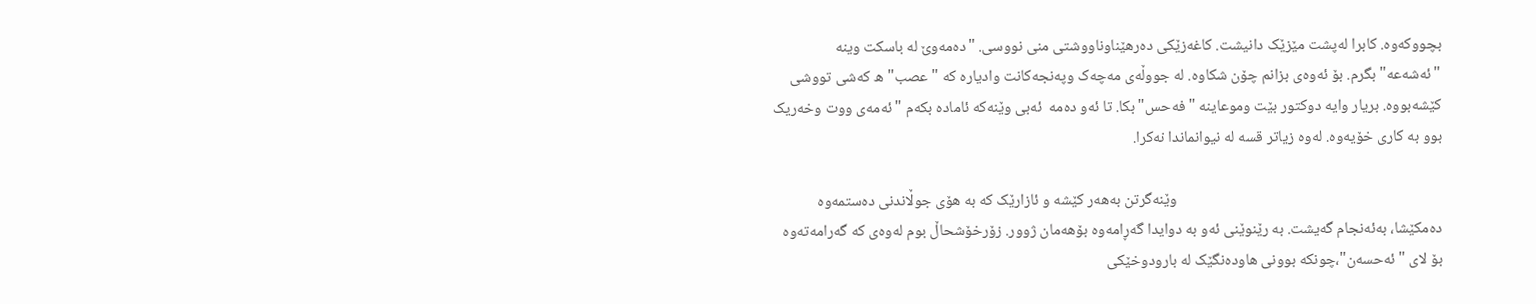بچووکه‌وه‌. کابرا له‌پشت مێزێک دانیشت. کاغه‌زێکی ده‌رهێناوناووشتی منی نووسی. "ده‌مه‌وێ له‌ باسکت وینه‌ "ئه‌شه‌عه‌"بگرم. بۆ ئه‌وه‌ی بزانم چۆن شکاوه‌. له‌ جووڵه‌ی مه‌چه‌ک وپه‌نجه‌کانت وادیاره‌ که‌ "عصب"ه‌ که‌شی تووشی کێشه‌بووه‌. بریار وایه‌ دوکتور بێت وموعاینه‌ "فه‌حس"بکا. تا ئه‌و ده‌مه  ئه‌بی وێنه‌که‌ ئاماده‌ بکه‌م "ئه‌مه‌ی ووت وخه‌ریک بوو به‌ کاری خۆیه‌وه‌. له‌وه‌ زیاتر قسه‌ له‌ نیوانماندا نه‌کرا.

                                                                           وێنه‌گرتن به‌هه‌ر کێشه‌ و ئازارێک که‌ به‌ هۆی جوڵاندنی ده‌ستمه‌وه‌ ده‌مکێشا، به‌ئه‌نجام گه‌یشت. به‌ رێنوێنی ئه‌و به‌ دوایدا گه‌ڕامه‌وه‌‌ بۆهه‌مان ژوور. زۆرخۆشحاڵ بوم له‌وه‌ی که‌ گه‌رامه‌ته‌وه‌ بۆ لای "ئه‌حسه‌ن"،چونکه‌ بوونی هاوده‌نگێک له‌ بارودوخێکی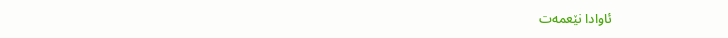ئاوادا نێعمه‌ت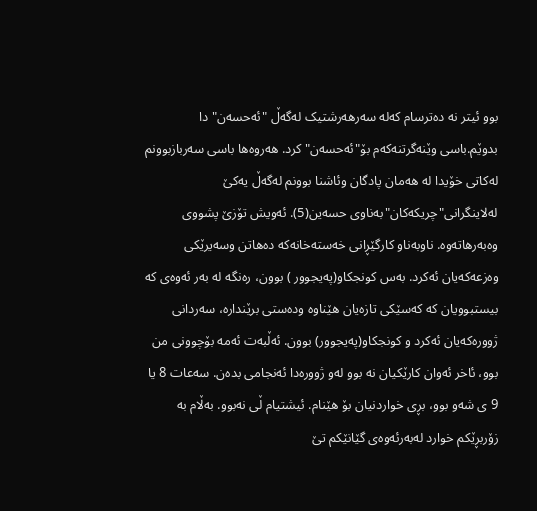بوو ئیتر نه‌ ده‌ترسام که‌له‌ سه‌رهه‌رشتیک له‌گه‌ڵ "ئه‌حسه‌ن" دا بدوێم.باسی وێنه‌گرتنه‌که‌م بۆ"ئه‌حسه‌ن"کرد. هه‌روه‌ها باسی سه‌ربازبوونم له‌کاتی خۆیدا له هه‌مان پادگان وئاشنا بوونم له‌گه‌ڵ یه‌کێ له‌لاینگرانی"چریکه‌کان"به‌ناوی حسه‌ین(5). ئه‌ویش تۆزێ پشووی وه‌به‌رهاته‌وه‌. ناوبه‌ناو کارگێڕانی خه‌سته‌خانه‌که‌ ده‌هاتن وسه‌یرێکی وه‌زعه‌که‌یان ئه‌کرد. به‌س کونجکاو(په‌یجوور ) بوون، ره‌نگه‌ له‌ به‌ر ئه‌وه‌ی که‌ بیستبوویان که‌ که‌سێکی تازه‌یان هێناوه‌ وده‌ستی برێنداره‌، سه‌ردانی ژووره‌که‌یان ئه‌کرد و کونجکاو(په‌یجوور) بوون. ئه‌ڵبه‌ت ئه‌مه‌ بۆچوونی من بوو، ئاخر ئه‌وان کارێکیان نه‌ بوو له‌و ژووره‌دا ئه‌نجامی بده‌ن. سه‌عات 8 یا 9 ی شه‌و بوو، بڕی خواردنیان بۆ هێنام. ئیشتیام ڵی نه‌بوو. به‌ڵام به‌ زۆربڕێکم خوارد له‌به‌رئه‌وه‌ی گێانێکم تێ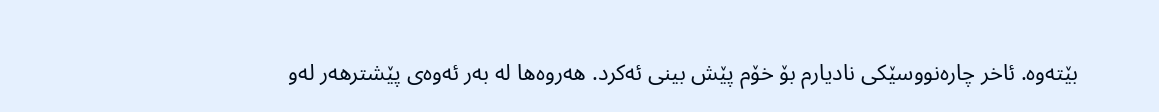بێته‌وه‌. ئاخر چاره‌نووسێکی نادیارم بۆ خۆم پێش بینی ئه‌کرد. هه‌روه‌ها له‌ به‌ر ئه‌وه‌ی پێشترهه‌ر له‌و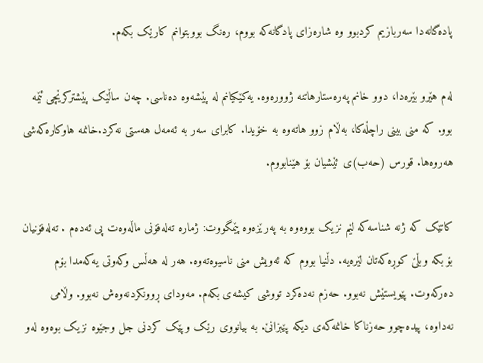پاده‌گانه‌دا سه‌ربازیم کردبوو وه‌ شاره‌زای پادگانه‌که‌ بووم، ره‌نگ بووبتوانم کارێک بکه‌م.

له‌م هێرو بێره‌دا، دوو خانم په‌ره‌ستارهاتنه‌ ژووره‌وه‌. یه‌کێکیانم له‌ پێشه‌وه‌ ده‌ناسی. چه‌ن ساڵێک پێشترکرێچی ئێمه‌ بوو. که‌ منی بینی راچڵه‌کا، به‌ڵام زوو هاته‌وه‌ به‌ خۆیدا. کابرای سه‌ر به‌ ئه‌مه‌ل هه‌ستی نه‌کرد.خانمه‌ هاوکاره‌که‌شی هه‌روه‌ها. قورس (حه‌ب)ی ئێشیان بۆ هێنابووم.

کاتێک که‌ ژنه‌ شناسه‌که‌ لێم نزیک بووه‌وه‌ به‌ په‌رێزه‌وه‌ پێمگووت: ژماره‌ ته‌له‌فۆنی ماڵه‌وه‌ت پی ئه‌ده‌م . ته‌له‌فۆنیان بۆ بکه‌ وبڵێ کوڕه‌که‌تان لێره‌یه‌. دڵنیا بووم که‌ ئه‌ویش منی ناسیوه‌ته‌وه‌. هه‌ر له‌ هه‌ڵس وکه‌وتی یه‌که‌مدا بۆم ده‌رکه‌وت. پێویستێش نه‌بوو. حه‌زم نه‌ده‌کرد تووشی کیشه‌ی بکه‌م. مه‌ودای ڕوونکردنه‌وه‌ش نه‌بوو. وڵامی نه‌داوه‌، پیده‌چوو حه‌زناکا خانمه‌که‌ی دیکه‌ پێبزانێ. به‌ بیانووی رێک وپێک کردنی جل وجێوه‌ نزیک بوه‌وه‌ له‌و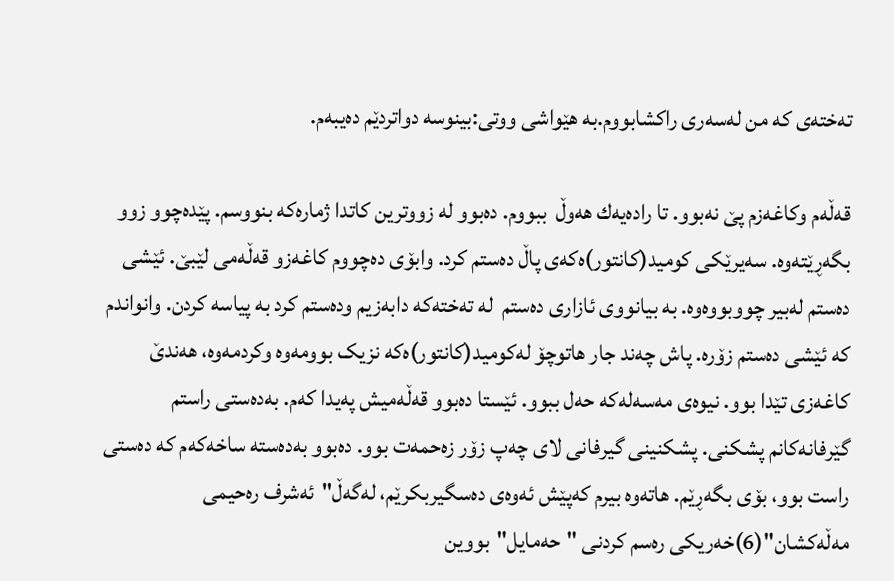ته‌خته‌ی که‌ من له‌سه‌ری راکشابووم.به‌ هێواشی ووتی:بینوسه‌ دواتردێم ده‌یبه‌م.

قه‌ڵه‌م وکاغه‌زم پێ نه‌بوو. تا راده‌یه‌ك هه‌وڵ  ببووم. ده‌بوو له‌ زووترین کاتدا ژماره‌که‌ بنووسم. پێده‌چوو زوو بگه‌ڕێته‌وه‌. سه‌یرێکی کومید(کانتور)ه‌که‌ی پاڵ ده‌ستم کرد. وابۆی ده‌چووم کاغه‌زو قه‌ڵه‌می لێبێ. ئێشی ده‌ستم له‌بیر چووبووه‌وه‌. به‌ بیانووی ئازاری ده‌ستم  له‌ ته‌خته‌که‌ دابه‌زیم وده‌ستم کرد به‌ پیاسه‌ کردن. وانواندم که‌ ئێشی ده‌ستم زۆره‌. پاش چه‌ند جار هاتوچۆ له‌کومید(کانتور)ه‌که‌ نزیک بوومه‌وه‌ وکردمه‌وه‌، هه‌ندێ کاغه‌زی تێدا بوو. نیوه‌ی مه‌سه‌له‌که‌ حه‌ل ببوو. ئێستا ده‌بوو قه‌ڵه‌میش په‌یدا که‌م. به‌ده‌ستی راستم گێرفانه‌کانم پشکنی. پشکنینی گیرفانی لای چه‌پ زۆر زه‌حمه‌ت بوو. ده‌بوو به‌ده‌سته‌ ساخه‌که‌م که‌ ده‌ستی راست بوو، بۆی بگه‌ڕێم. هاته‌وه‌ بیرم که‌پێش ئه‌وه‌ی ده‌سگیربکرێم، له‌گه‌ڵ"ئه‌شرف ره‌حیمی مه‌ڵه‌کشان"(6)خه‌ریکی ره‌سم کردنی "حه‌مایل"بووین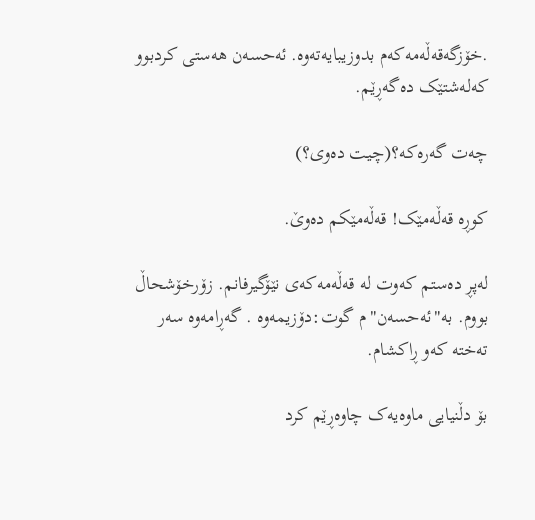.خۆزگه‌قه‌ڵه‌مه‌که‌م بدوزیبایه‌ته‌وه‌. ئه‌حسه‌ن هه‌ستی کردبوو که‌له‌شتێک ده‌گه‌ڕێم.

چه‌ت گه‌ره‌که‌؟(چیت ده‌وی؟)

کوڕه‌ قه‌ڵه‌مێک! قه‌ڵه‌مێکم ده‌وێ.

له‌پڕ ده‌ستم که‌وت له‌ قه‌ڵه‌مه‌که‌ی نێۆگیرفانم. زۆرخۆشحاڵ بووم. به‌"ئه‌حسه‌ن"م گوت:دۆزیمه‌وه . گه‌ڕامه‌وه‌ سه‌ر ته‌خته‌ که‌و ڕاکشام.

بۆ دڵنیایی ماوه‌یه‌ک چاوه‌ڕێم کرد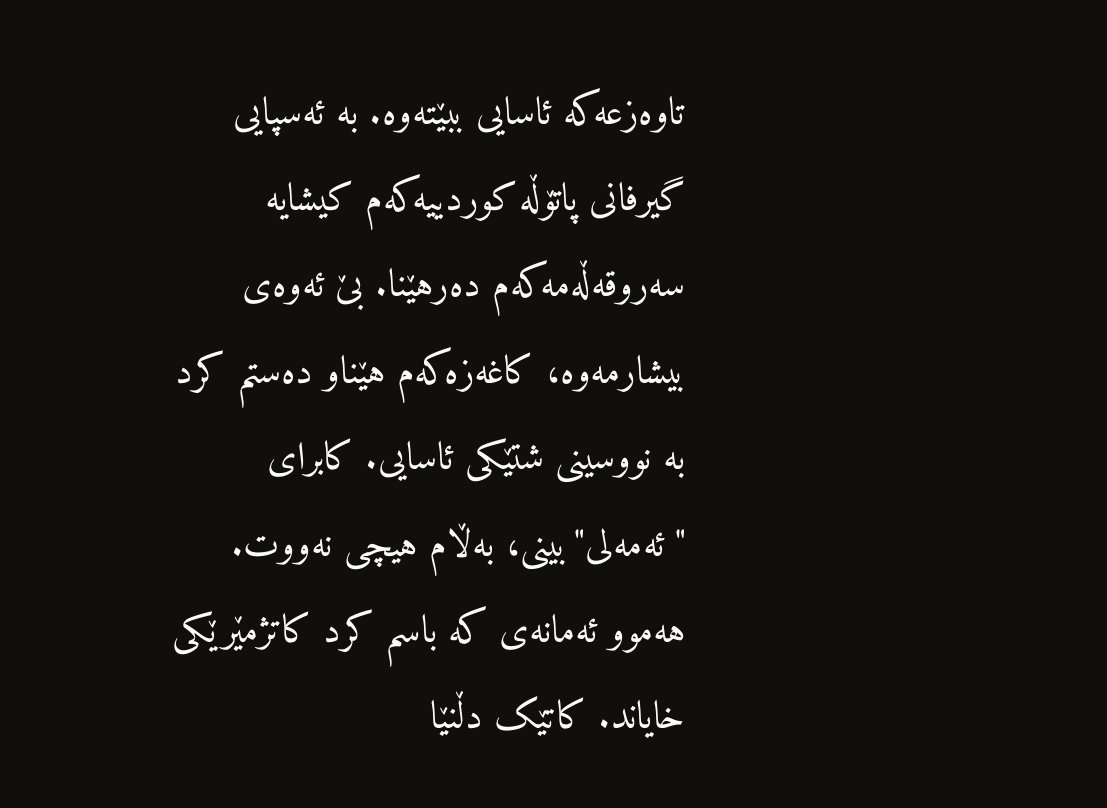تاوه‌زعه‌که‌ ئاسایی ببێته‌وه‌. به‌ ئه‌سپایی گیرفانی پاتۆڵه‌ کوردییه‌که‌م کیشایه‌ سه‌روقه‌ڵه‌مه‌که‌م ده‌رهێنا. بێ ئه‌وه‌ی بیشارمه‌وه‌، کاغه‌زه‌که‌م هێناو ده‌ستم کرد به‌ نووسینی شتێکی ئاسایی. کابرای "ئه‌مه‌لی"بینی، به‌ڵام هیچی نه‌ووت. هه‌موو ئه‌مانه‌ی که‌ باسم کرد کاتژمێرێکی خایاند. کاتێک دڵنێا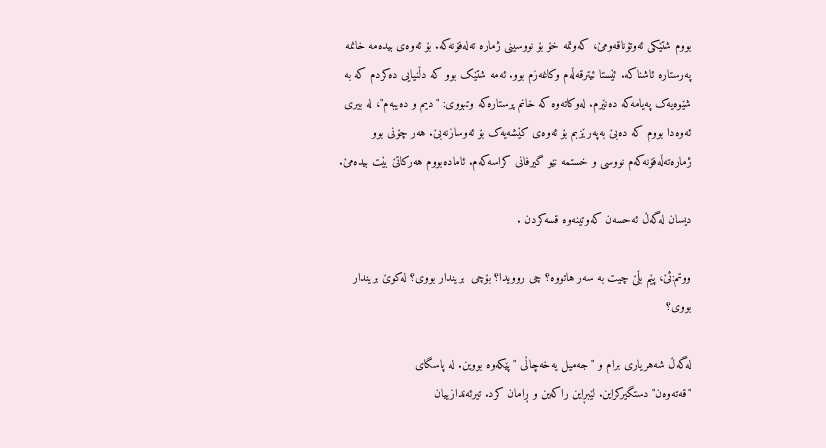بووم شتێکی ئه‌وتۆناقه‌ومێ، که‌وتمه‌ خۆ بۆ نووسینی ژماره‌ ته‌له‌فۆنه‌که. بۆ ئه‌وه‌ی بیده‌مه‌ خانمه‌ په‌رستاره‌ ئاشناکه. ئێستا ئیترقه‌ڵه‌م وکاغه‌زم بوو. ئه‌مه‌ شتێک بوو که‌ دڵنیایی ده‌کردم که‌ به‌ شێوه‌یه‌ک په‌یامه‌که‌ ده‌نێرم. له‌وکاته‌وه‌ که‌ خانم پرستاره‌که‌ وتبووی: "دیم و ده‌یبه‌م"، له‌ بیری ئه‌وه‌دا بووم که‌ ده‌بێ به‌په‌رێزبم بۆ ئه‌وه‌ی کێشه‌یه‌ک بۆ ئه‌وسازنه‌بێ. هه‌ر چۆنی بوو ژماره‌ته‌ڵه‌فۆنه‌که‌م نووسی و خستمه‌ نێو گیرفانی کراسه‌که‌م. ئاماده‌بووم هه‌رکاتێ بێت بیده‌مێ.

دیسان له‌گه‌ڵ ئه‌حسه‌ن که‌وتینه‌وه‌ قسه‌کردن .

ووتم:ئێ، پێم بڵێ چیت به‌ سه‌ر هاتووه‌؟ چی روویدا؟ بۆچی  بریندار بووی؟ له‌کوێ بریندار بووی؟

له‌گه‌ڵ شه‌هریاری برام و "جه‌میل یه‌خه‌چاڵی "پێکه‌وه‌ بووین. له‌ پاسگای "قه‌ته‌وه‌ن"دستگیرکراین. لێبڕاین راکه‌ین و ڕامان کرد. تیرئه‌ندازییان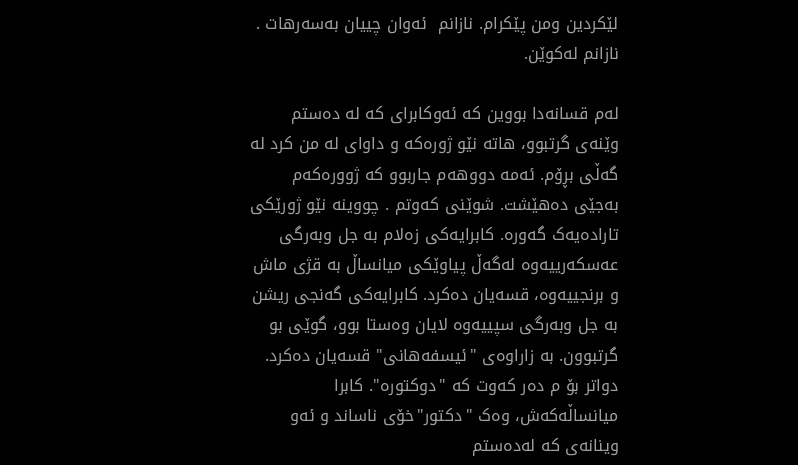لێکردین ومن پێکرام. نازانم  ئه‌وان چییان به‌سه‌رهات . نازانم له‌کوێن.

له‌م قسانه‌دا بووین که‌ ئه‌وکابرای که‌ له‌ ده‌ستم وێنه‌ی گرتبوو، هاته‌ نێو ژوره‌که‌ و داوای له‌ من کرد له‌ گه‌ڵی بڕۆم. ئه‌مه‌ دووهه‌م جاربوو که‌ ژووره‌که‌م به‌جێی ده‌هێشت. شوێنی که‌وتم . چووینه‌ نێو ژورێکی تاراده‌یه‌ک گه‌وره‌. کابرایه‌کی زه‌لام به‌ جل وبه‌رگی عه‌سکه‌رییه‌وه‌ له‌گه‌ڵ پیاوێکی میانساڵ به‌ قژی ماش و برنجییه‌وه، قسه‌یان ده‌کرد. کابرایه‌کی گه‌نجی ریشن به‌ جل وبه‌رگی سپییه‌وه لایان وه‌ستا بوو، گوێی بو گرتبوون. به‌ زاراوه‌ی "ئیسفه‌هانی" قسه‌یان ده‌کرد. دواتر بۆ م ده‌ر که‌وت که‌ "دوکتوره‌". کابرا میانساڵه‌که‌ش، وه‌ک "دکتور"خۆی ناساند و ئه‌و وینانه‌ی که‌ له‌ده‌ستم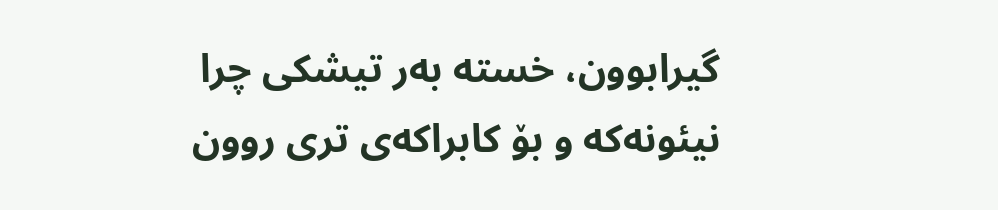گیرابوون، خسته‌ به‌ر تیشکی چرا نیئونه‌که‌ و بۆ کابراکه‌ی تری روون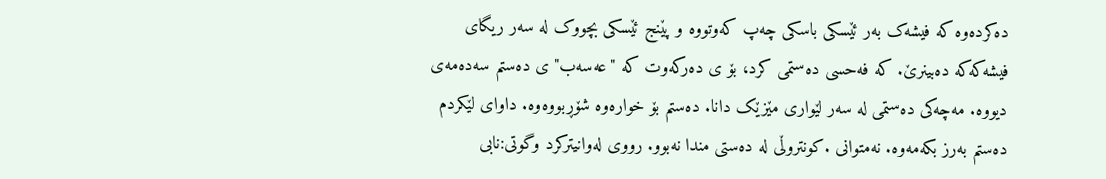ده‌کرده‌وه‌ که‌ فیشه‌ک به‌ر ئێسکی باسکی چه‌پ که‌وتووه‌ و پێنج ئێسکی بچووک له‌ سه‌ر ریگای فیشه‌که‌که‌ ده‌بینرێ. که‌ فه‌حسی ده‌ستمی کرد، بۆ ی ده‌رکه‌وت که‌ "عه‌سه‌ب" ی ده‌ستم سه‌ده‌مه‌ی دیووه‌. مه‌چه‌کی ده‌ستمی له‌ سه‌ر لێواری مێزێک دانا. ده‌ستم بۆ خواره‌وه‌ شۆڕبووه‌وه‌. داوای لێکردم ده‌ستم به‌رز بکه‌مه‌وه‌. نه‌متوانی .کونتروڵی له‌ ده‌ستی مندا نه‌بوو. رووی له‌وانیترکرد وگوتی:نابی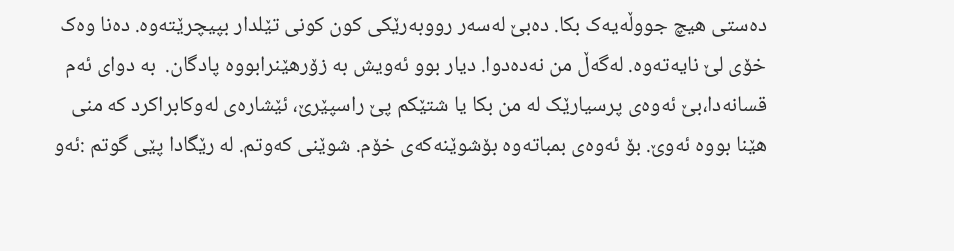ده‌ستی هیچ جووڵه‌یه‌ک بکا. ده‌بێ له‌سه‌ر رووبه‌رێکی کون کونی تێلدار بپیچرێته‌وه‌. ده‌نا وه‌ک خۆی لێ نایه‌ته‌وه‌. له‌گه‌ڵ من نه‌ده‌دوا. دیار بوو ئه‌ویش به‌ زۆرهێنرابووه پادگان.  به‌ دوای ئه‌م قسانه‌دا،بێ ئه‌وه‌ی پرسیارێک له‌ من بکا یا شتێکم پێ راسپێرێ، ئێشاره‌ی له‌وکابراکرد که‌ منی هێنا بووه‌ ئه‌وێ. بۆ ئه‌وه‌ی بمباته‌وه‌ بۆشوێنه‌که‌ی خۆم. شوێنی که‌وتم. له‌ رێگادا پێی گوتم :ئه‌و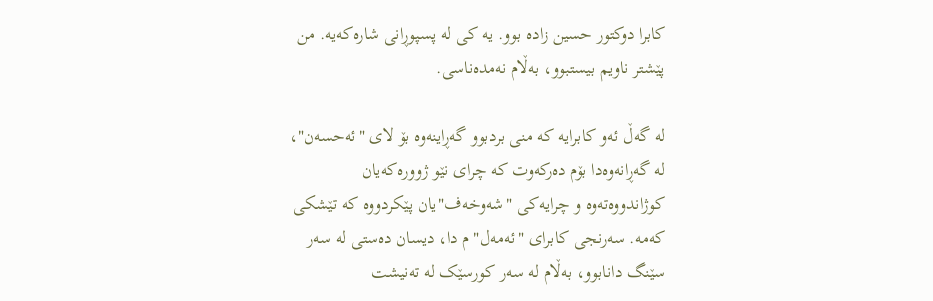کابرا دوکتور حسین زاده‌ بوو. یه‌ کی له‌ پسپوڕانی شاره‌که‌یه‌. من پێشتر ناویم بیستبوو، به‌ڵام نه‌مده‌ناسی.

له‌ گه‌ڵ ئه‌و کابرایه‌ که‌ منی بردبوو گه‌ڕاینه‌وه‌ بۆ لای "ئه‌حسه‌ن"، له‌ گه‌ڕانه‌وه‌دا بۆم ده‌رکه‌وت که‌ چرای نێو ژووره‌که‌یان کوژاندووه‌ته‌وه‌ و چرایه‌کی "شه‌وخه‌ف"یان پێکردووه‌ که‌ تێشکی که‌مه‌. سه‌رنجی کابرای "ئه‌مه‌ل"م دا، دیسان ده‌ستی له‌ سه‌ر سێنگ دانابوو، به‌ڵام له‌ سه‌ر کورسێک له‌ ته‌نیشت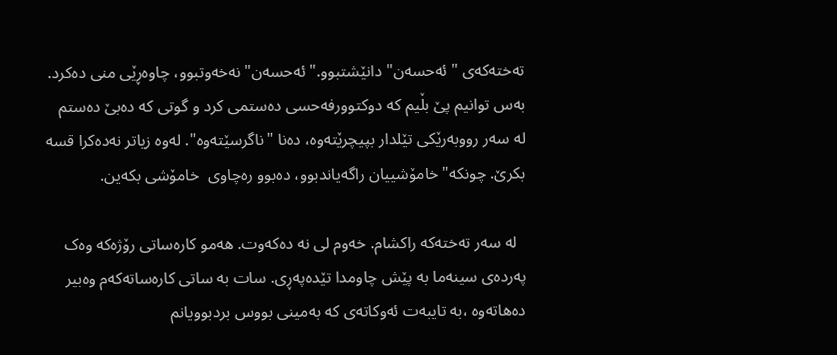ته‌خته‌که‌ی "ئه‌حسه‌ن" دانێشتبوو."ئه‌حسه‌ن" نه‌خه‌وتبوو، چاوه‌ڕێی منی ده‌کرد. به‌س توانیم پێ بڵیم که‌ دوکتوورفه‌حسی ده‌ستمی کرد و گوتی که‌ ده‌بێ ده‌ستم له‌ سه‌ر رووبه‌رێکی تێلدار بپیچرێته‌وه‌، ده‌نا "ناگرسێته‌وه‌". له‌وه‌ زیاتر نه‌ده‌کرا قسه‌ بکرێ. چونکه‌"خامۆشییان راگه‌یاندبوو، ده‌بوو ره‌چاوی  خامۆشی بکه‌ین.

  له‌ سه‌ر ته‌خته‌که‌ راکشام. خه‌وم لی نه‌ ده‌که‌وت. هه‌مو کاره‌ساتی رۆژه‌که‌ وه‌ک په‌رده‌ی سینه‌ما به‌ پێش چاومدا تێده‌په‌ڕی. سات به‌ ساتی کاره‌ساته‌که‌م وه‌بیر ده‌هاته‌وه ،به‌ تایبه‌ت ئه‌وکاته‌ی که‌ به‌مینی بووس بردبوویانم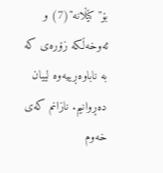بۆ"کێڵانه‌"(7) و ئه‌وخه‌ڵکه‌ زۆره‌ی که‌ به‌ ناباوه‌ڕییه‌وه‌ لییان ده‌ڕوانیم. نازانم که‌ی خه‌وم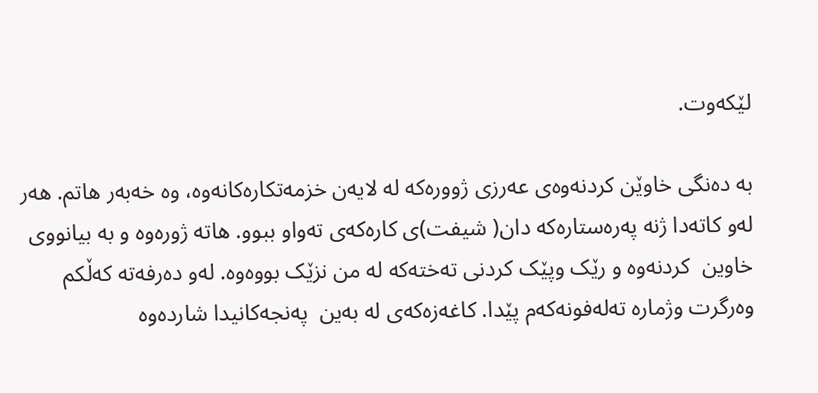لێکه‌وت.

به‌ ده‌نگی خاوێن کردنه‌وه‌ی عه‌رزی ژووره‌که‌ له‌ لایه‌ن خزمه‌تکاره‌کانه‌وه‌، وه خه‌به‌ر هاتم. هه‌ر له‌و کاته‌دا ژنه‌ په‌ره‌ستاره‌که‌ دان( شیفت)ی کاره‌که‌ی ته‌واو ببوو. هاته‌ ژوره‌وه‌ و به‌ بیانووی خاوین  کردنه‌وه‌ و رێک وپێک کردنی ته‌خته‌که‌ له‌ من نزێک بووه‌وه‌. له‌و ده‌رفه‌ته‌ که‌ڵکم وه‌رگرت وژماره‌ ته‌له‌فونه‌که‌م پێدا. کاغه‌زه‌که‌ی له‌ به‌ین  په‌نجه‌کانیدا شارده‌وه‌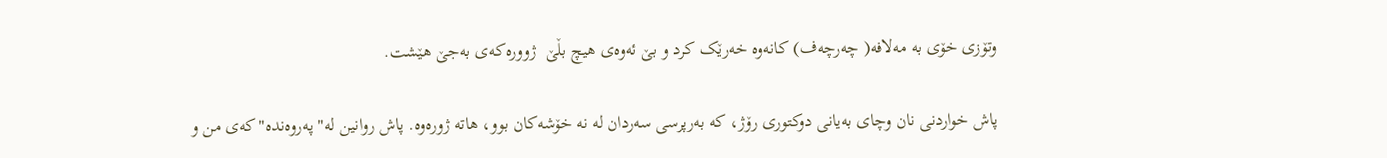وتۆزی خۆی به‌ مه‌لافه‌( چه‌رچه‌ف) کانه‌وه‌ خه‌رێک کرد و بێ ئه‌وه‌ی هیچ بڵێ  ژووره‌که‌ی به‌جێ هێشت.

پاش خواردنی نان وچای به‌یانی دوکتوری رۆژ، که‌ به‌رپرسی سه‌ردان له‌ نه‌ خۆشه‌کان بوو، هاته‌ ژوره‌وه‌. پاش روانین له" په‌روه‌نده‌"که‌ی من و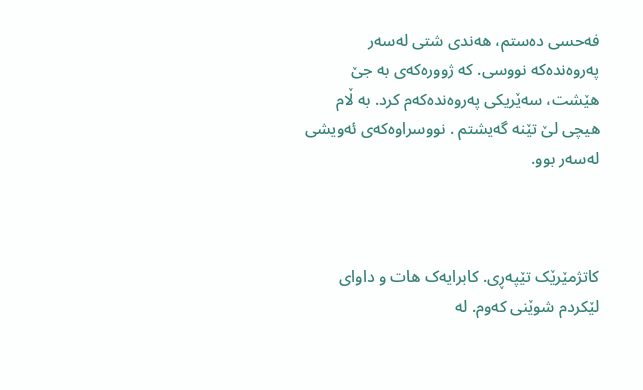فه‌حسی ده‌ستم، هه‌ندی شتی له‌سه‌ر په‌روه‌نده‌که‌ نووسی. که‌ ژووره‌که‌ی به‌ جێ هێشت، سه‌ێریکی په‌روه‌نده‌که‌م کرد. به‌ ڵام هیچی لێ تێنه‌ گه‌یشتم . نووسراوه‌که‌ی ئه‌ویشی له‌سه‌ر بوو.



کاتژمێرێک تێپه‌ڕی. کابرایه‌ک هات و داوای لێکردم شوێنی که‌وم. له‌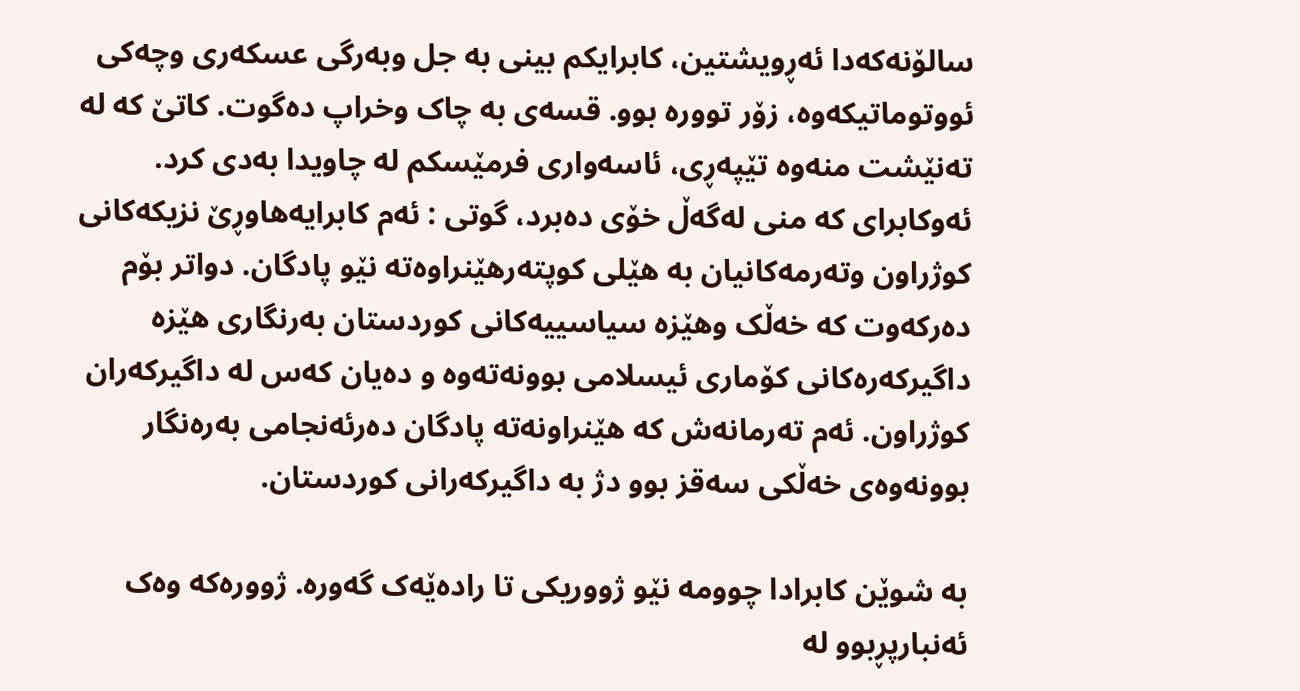سالۆنه‌که‌دا ئه‌ڕویشتین، کابرایکم بینی به‌ جل وبه‌رگی عسکه‌ری وچه‌کی ئووتوماتیکه‌وه‌، زۆر تووره بوو. قسه‌ی به‌ چاک وخراپ ده‌گوت. کاتێ که‌ له‌ ته‌نێشت منه‌وه‌ تێپه‌ڕی، ئاسه‌واری فرمێسکم له‌ چاویدا به‌دی کرد. ئه‌وکابرای که‌ منی له‌گه‌ڵ خۆی ده‌برد، گوتی : ئه‌م کابرایه‌هاوڕێ‌ نزیکه‌کانی کوژراون وته‌رمه‌کانیان به‌ هێلی کوپته‌رهێنراوه‌ته‌ نێو پادگان. دواتر بۆم ده‌رکه‌وت که‌ خه‌ڵک وهێزه‌ سیاسییه‌کانی کوردستان به‌رنگاری هێزه‌ داگیرکه‌ره‌کانی کۆماری ئیسلامی بوونه‌ته‌وه‌ و ده‌یان که‌س له‌ داگیرکه‌ران کوژراون. ئه‌م ته‌رمانه‌ش که‌ هێنراونه‌ته‌ پادگان ده‌رئه‌نجامی به‌ره‌نگار بوونه‌وه‌ی خه‌ڵکی سه‌قز بوو دژ به‌ داگیرکه‌رانی کوردستان.

به‌ شوێن کابرادا چوومه‌ نێو ژووریکی تا راده‌ێه‌ک گه‌وره‌. ژووره‌که‌ وه‌ک ئه‌نبارپڕبوو له‌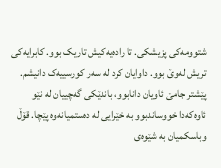شتوومه‌کی پزیشکی. تا راده‌یه‌کیش تاریک بوو. کابرایه‌کی تریش له‌وێ بوو. داوایان کرد له‌ سه‌ر کورسییه‌ک دانیشم. پێشتر جامێ ئاویان دانابوو، باندێکی گه‌چییان له‌ نێو ئاوه‌که‌دا خووساندبوو به‌ خێرایی له‌ ده‌ستمیانه‌وه‌ پێچا. قۆڵ وباسکمیان به‌ شێوه‌ی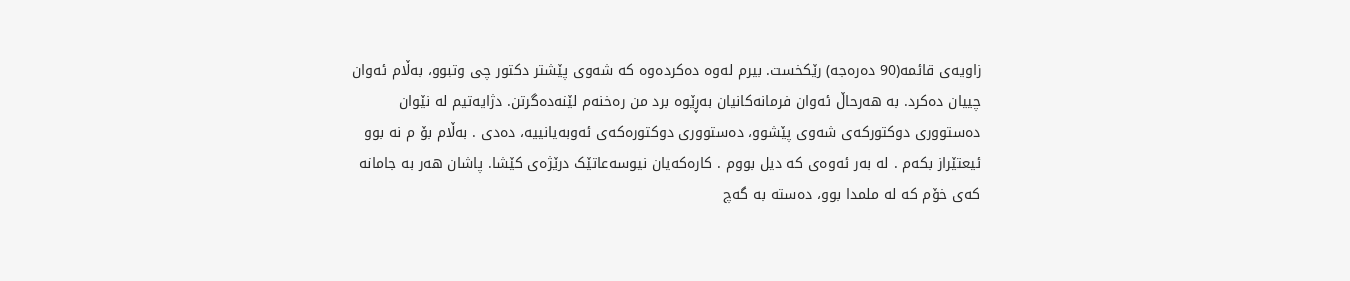زاویه‌ی قائمه‌(90 ده‌ره‌جه‌) رێکخست. بیرم له‌وه‌ ده‌کرده‌وه‌ که‌ شه‌وی پێشتر دکتور چی وتبوو، به‌ڵام ئه‌وان چییان ده‌کرد. به‌ هه‌رحاڵ ئه‌وان فرمانه‌کانیان به‌ڕێوه برد من ره‌خنه‌م لێنه‌ده‌گرتن. دژایه‌تیم له‌ نێوان ده‌ستووری دوکتورکه‌ی شه‌وی پێشوو، ده‌ستووری دوکتوره‌که‌ی ئه‌وبه‌یانییه‌، ده‌دی . به‌ڵام بۆ م نه‌ بوو ئیعتێراز بکه‌م . له‌ به‌ر ئه‌وه‌ی که‌ دیل بووم . کاره‌که‌یان نیوسه‌عاتێک درێژه‌ی کێشا. پاشان هه‌ر به‌ جامانه‌ که‌ی خۆم که‌ له‌ ملمدا بوو، ده‌سته‌ به‌ گه‌چ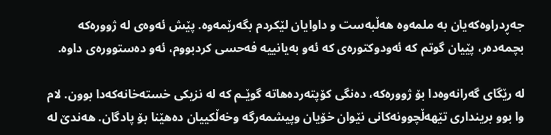جه‌ڕدراوه‌که‌یان به‌ ملمه‌وه‌ هه‌ڵبه‌ست و داوایان لێکردم بگه‌رێمه‌وه‌. پێش ئه‌وه‌ی له‌ ژووره‌که‌ بچمه‌ده‌ر، پێیان گوتم که‌ ئه‌ودوکتوره‌ی که‌ ئه‌و به‌یانییه‌ فه‌حسی کردبووم، ئه‌و ده‌ستووره‌ی داوه‌.

له‌ رێگای گه‌رانه‌وه‌دا بۆ ژووره‌که‌، ده‌نگی کۆپته‌رده‌هاته‌ گوێـم كه له‌ نزیکی خسته‌خانه‌که‌دا بوون. لام وا بوو برینداری تێهه‌ڵچوونه‌کانی نێوان خۆیان وپیشمه‌رگه‌ وخه‌ڵکییان ده‌هێنا بۆ پادگان. هه‌ندێ له‌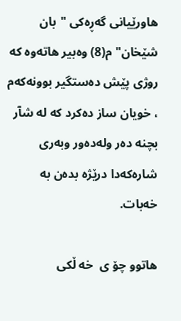هاورێیانی گه‌ڕه‌کی "بان شێخان"م(8) وه‌بیر هاته‌وه‌ که‌ روژی پێش ده‌ستگیر بوونه‌که‌م ، خویان ساز ده‌کرد که‌ له‌ شآر بچنه‌ ده‌ر وله‌ده‌ور وبه‌ری شاره‌که‌دا درێژه‌ بده‌ن به‌ خه‌بات.

هاتوو چۆ ی  خه‌ ڵکی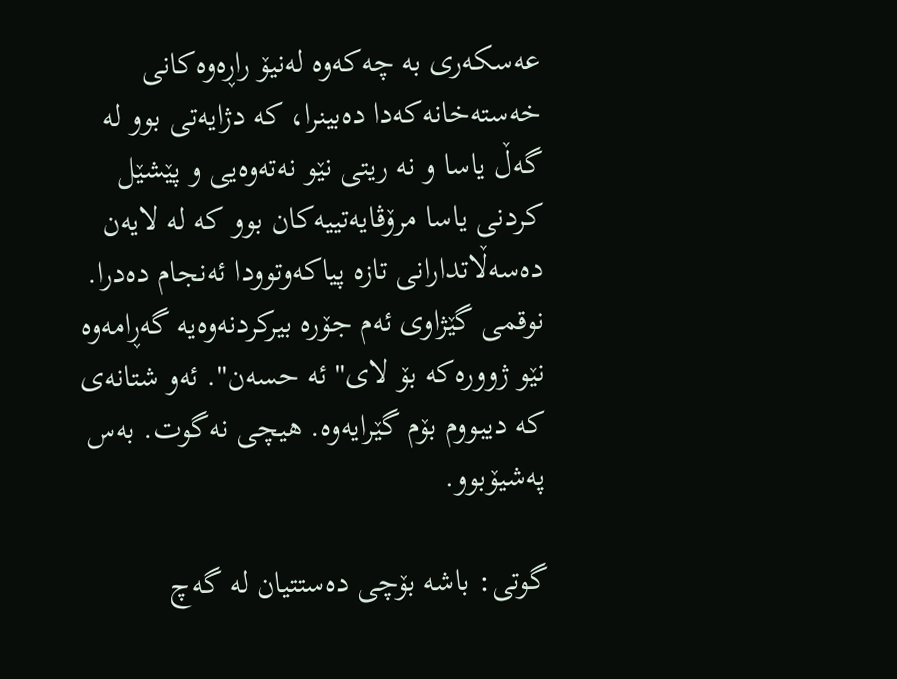عه‌سکه‌ری به‌ چه‌که‌وه‌ له‌نیۆ راڕه‌وه‌کانی خه‌سته‌خانه‌که‌دا ده‌بینرا، که‌ دژایه‌تی بوو له‌ گه‌ڵ یاسا و نه‌ ریتی نێو نه‌ته‌وه‌یی و پێشێل کردنی یاسا مرۆڤایه‌تییه‌کان بوو که‌ له‌ لایه‌ن ده‌سه‌ڵاتدارانی تازه‌ پیاکه‌وتوودا ئه‌نجام ده‌درا. نوقمی گێژاوی ئه‌م جۆره‌ بیرکردنه‌وه‌یه‌ گه‌ڕامه‌وه‌ نێو ژووره‌که‌ بۆ لای" ئه‌ حسه‌ن". ئه‌و شتانه‌ی که‌ دیبووم بۆم گێرایه‌وه‌. هیچی نه‌گوت. به‌س په‌شیۆبوو.

گوتی: باشه‌ بۆچی ده‌ستتیان له‌ گه‌چ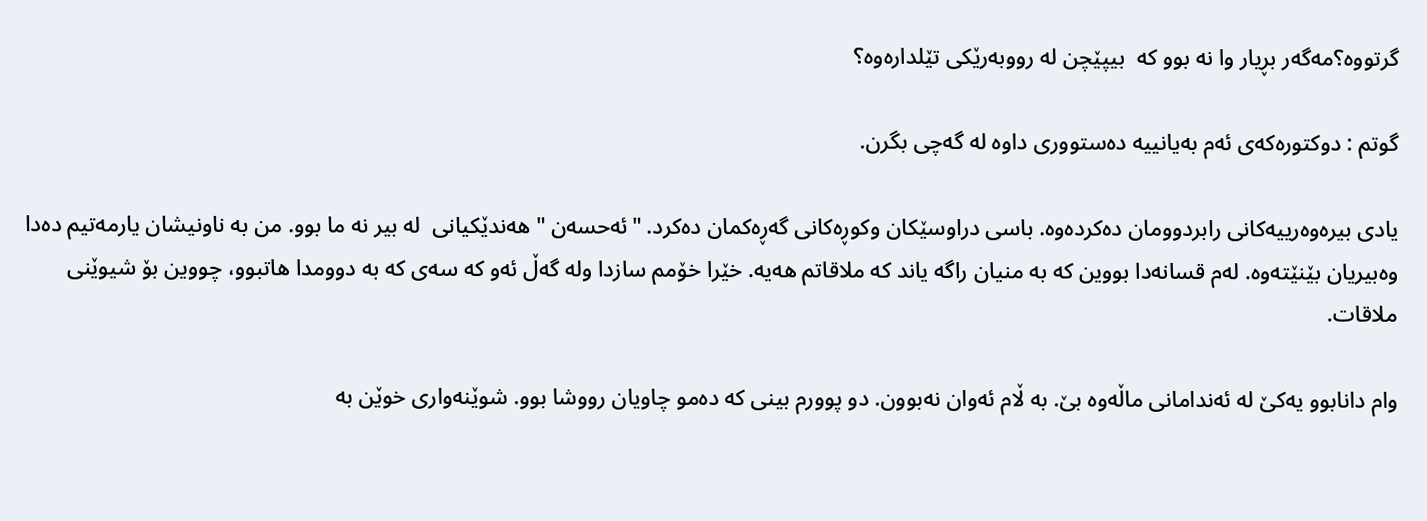گرتووه‌؟مه‌گه‌ر بڕیار وا نه‌ بوو که‌  بیپێچن له‌ رووبه‌رێکی تێلداره‌وه‌؟

گوتم : دوکتوره‌که‌ی ئه‌م به‌یانییه‌ ده‌ستووری داوه له‌ گه‌چی بگرن.

یادی بیره‌وه‌رییه‌کانی رابردوومان ده‌کرده‌وه‌. باسی دراوسێکان وکوڕه‌کانی گه‌ڕه‌کمان ده‌کرد. "ئه‌حسه‌ن " هه‌ندێکیانی  له‌ بیر نه‌ ما بوو. من به‌ ناونیشان یارمه‌تیم ده‌دا وه‌بیریان بێنێته‌وه‌. له‌م قسانه‌دا بووین که‌ به‌ منیان راگه‌ یاند که‌ ملاقاتم هه‌یه‌. خێرا خۆمم سازدا وله‌ گه‌ڵ ئه‌و که‌ سه‌ی که‌ به‌ دوومدا هاتبوو، چووین بۆ شیوێنی ملاقات.

وام دانابوو یه‌کێ له‌ ئه‌ندامانی ماڵه‌وه‌ بێ. به‌ ڵام ئه‌وان نه‌بوون. دو پوورم بینی که‌ ده‌مو چاویان رووشا بوو. شوێنه‌واری خوێن به‌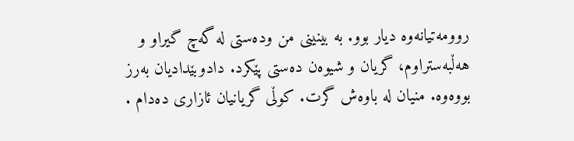روومه‌تیانه‌وه‌ دیار بوو. به‌ بینینی من وده‌ستی له‌ گه‌چ گیراو و هه‌ڵبه‌ستراوم، گریان و شیوه‌ن ده‌ستی پێکرد. دادوبێدادیان به‌رز بووه‌وه‌. منیان له‌ باوه‌ش گرت. کوڵی گریانیان ئازاری ده‌دام .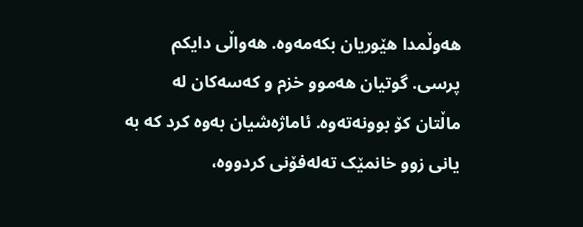هه‌وڵمدا هێوریان بکه‌مه‌وه‌. هه‌واڵی دایکم پرسی. گوتیان هه‌موو خزم و که‌سه‌کان له‌ ماڵتان کۆ بوونه‌ته‌وه‌. ئاماژه‌شیان به‌وه‌ کرد که‌ به‌ یانی زوو خانمێک ته‌له‌فۆنی کردووه،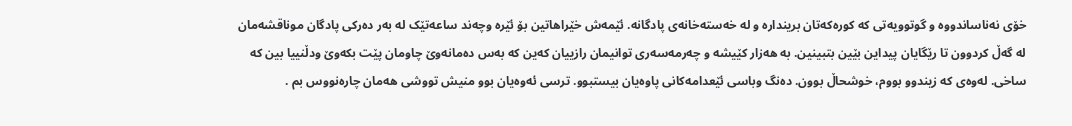خۆی نه‌ناساندووه‌ و گوتوویه‌تی که‌ کوره‌که‌تان برینداره‌ و له‌ خه‌سته‌خانه‌ی پادگانه. ئێمه‌ش خێراهاتین بۆ ئێره‌ وچه‌ند ساعه‌تێک له‌ به‌ر ده‌رکی پادگان موناقشه‌مان له‌ گه‌ڵ کردوون تا رێگایان پیداین بێین بتبینین. به‌ هه‌زار کێیشه‌ و چه‌رمه‌سه‌ری توانیمان رازییان که‌ین که‌ به‌س ده‌مانه‌وێ چاومان پێت بکه‌وێ ودڵنییا بین که‌ ساخی. له‌وه‌ی که‌ زیندوو بووم، خوشحاڵ بوون. ده‌نگ وباسی ئێعدامه‌کانی پاوه‌یان بیستبوو. ترسی ئه‌وه‌یان بوو منیش تووشی هه‌مان چاره‌نووس بم .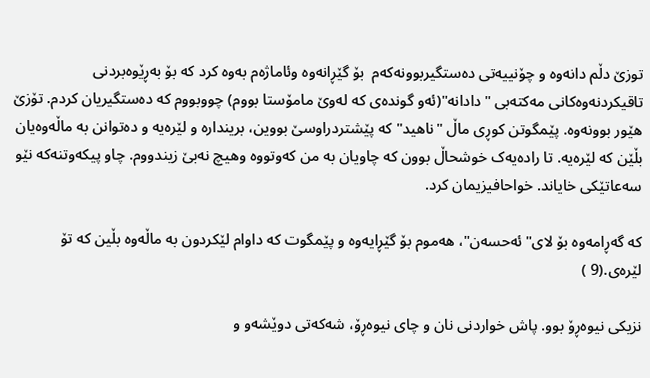توزێ دڵم دانه‌وه‌ و چۆنییه‌تی ده‌ستگیربوونه‌که‌م  بۆ گێڕانه‌وه‌ وئاماژه‌م به‌وه‌ کرد که‌ بۆ به‌ڕێوه‌بردنی تاقیکردنه‌وه‌کانی مه‌کته‌بی "دادانه‌"(ئه‌و گونده‌ی که‌ له‌وێ مامۆستا بووم) چووبووم که‌ ده‌ستگیریان کردم. تۆزێ هێور بوونه‌وه‌. پێمگوتن کوڕی ماڵ "ناهید"که‌ پێشتردراوسێ بووین، برینداره‌ و لێره‌یه‌ و ده‌توانن به‌ ماڵه‌وه‌یان بڵێن که‌ لێره‌یه‌. تا راده‌یه‌ک خوشحاڵ بوون که‌ چاویان به‌ من که‌وتووه‌ وهیچ نه‌بێ زیندووم. چاو پیکه‌وتنه‌که‌ نێو سه‌عاتێکی خایاند. خواحافیزیمان کرد.

که‌ گه‌ڕامه‌وه‌ بۆ لای" ئه‌حسه‌ن"، هه‌موم بۆ گێڕایه‌وه‌ و پێمگوت که‌ داوام لێکردون به‌ ماڵه‌وه‌ بڵین که‌ تۆ لێره‌ی.(9 )

نزیکی نیوه‌ڕۆ بوو. پاش خواردنی نان و چای نیوه‌ڕۆ، شه‌که‌تی دوێشه‌و و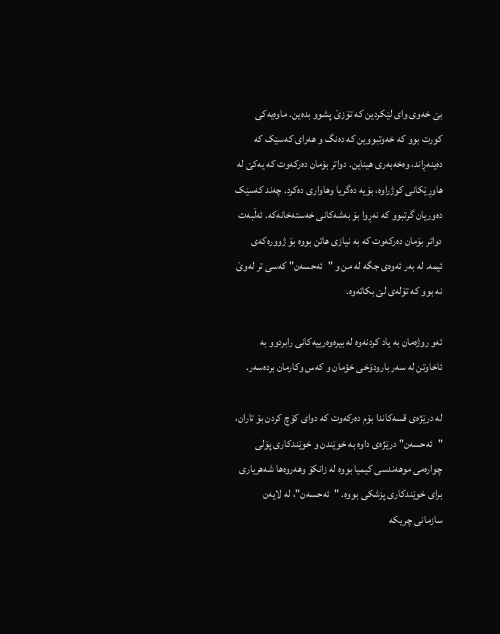بێ خه‌وی وای لێکردین که‌ تۆزێ پشوو بده‌ین. ماوه‌یه‌کی کورت بوو که‌ خه‌وتبووین که‌ ده‌نگ و هه‌رای که‌سێک که‌ ده‌ینه‌ڕاند، وه‌خه‌به‌ری هیناین. دواتر بۆمان ده‌رکه‌وت که‌ یه‌کێ له‌ هاوڕێکانی کوژراوه‌، بۆیه‌ ده‌گریا وهاواری ده‌کرد. چه‌ند که‌سێک ده‌وریان گرتبوو که‌ نه‌ڕوا بۆ به‌شه‌کانی خه‌سته‌خانه‌که‌. ئه‌ڵبه‌ت دواتر بۆمان ده‌رکه‌وت که‌ به‌ نیازی هاتن بووه‌ بۆ ژووره‌که‌ی ئیمه. له‌ به‌ر ئه‌وه‌ی جگه‌ له‌ من و "ئه‌حسه‌ن" که‌سی تر له‌وێ نه‌ بوو که‌ تۆله‌ی‌ لێ بکاته‌وه‌.

ئه‌و روژه‌مان به‌ یاد کردنه‌وه‌ له‌ بیره‌وه‌رییه‌کانی رابردوو به‌ ئاخاوتن له‌ سه‌ر بارودۆخی خؤمان و که‌س وکارمان برده‌سه‌ر.

له‌ درێژه‌ی قسه‌کاندا بۆم ده‌رکه‌وت که‌ دوای کۆچ کردن بۆ تاران، "ئه‌حسه‌ن" درێژه‌ی داوه‌ به‌ خوێندن و خوێندکاری پۆلی چواره‌می موهه‌ندسی کیمیا بووه‌ له‌ زانکۆ وهه‌روه‌ها شه‌هریاری برای خوێندکاری پزشکی بووه‌. "ئه‌حسه‌ن"، له‌ لایه‌ن سازمانی چریکه‌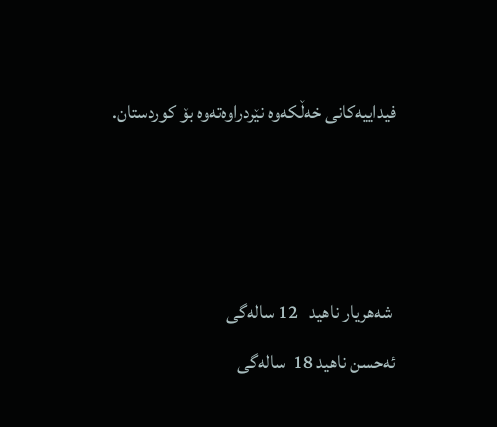فیداییه‌کانی خه‌ڵکه‌وه‌ نێردراوه‌ته‌وه‌ بۆ کوردستان.



 شه‌هریار ناهید   12 ساله‌گی                                                                ئه‌حسن ناهید 18  ساله‌گی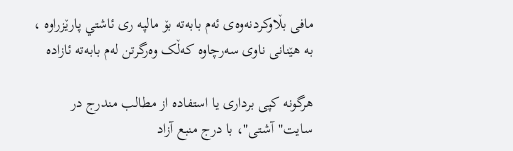مافی بڵاوکردنه‌وه‌ی ئه‌م بابه‌ته‌ بۆ مالپه رى ئاشتي پارێزراوه‌ ، به‌‌ هێنانی ناوی سه‌رچاوه‌ که‌ڵک وه‌رگرتن له‌م بابه‌ته‌ ئازاده‌

هرگونه‌ کپی برداری یا استفاده‌ از مطالب مندرج در سایت"آشتى"، با درج منبع آزاد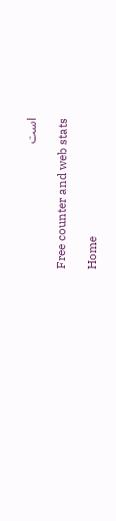است

Free counter and web stats

Home